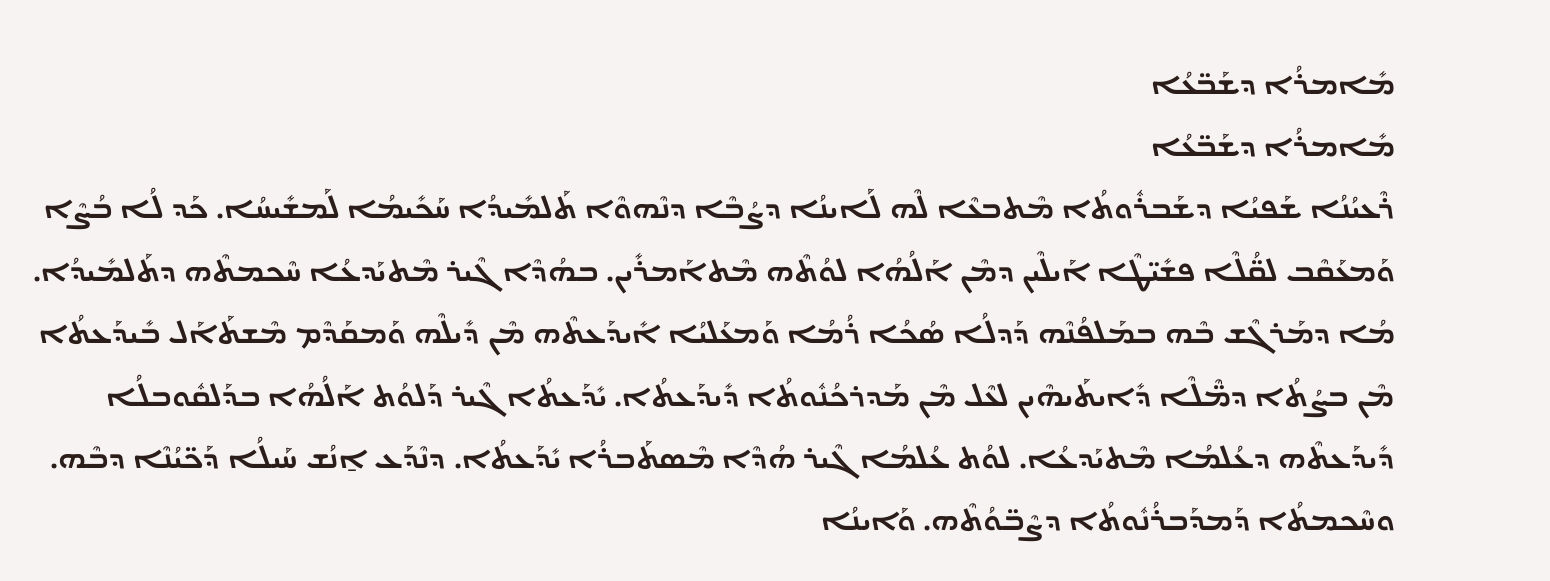ܡܺܐܡܪܳܐ ܕܫܰܒ̈ܥܳܐ
ܡܺܐܡܪܳܐ ܕܫܰܒ̈ܥܳܐ
ܪܶܥܝܳܢܳܐ ܫܰܦܝܳܐ ܕܫܰܒܪܽܘܬܳܐ ܡܶܬܒܥܶܐ ܠܶܗ ܠܰܐܝܢܳܐ ܕܨܳܒܶܐ ܕܢܶܗܘܶܐ ܬܰܠܡܺܝܕܳܐ ܚܰܟܺܝܡܳܐ ܠܰܡܫܺܝܚܳܐ. ܟܰܕ ܠܳܐ ܒܳܨܶܐ ܘܰܡܥܰܩܶܒ ܠܩ̈ܳܠܶܐ ܦܫܺܝ̈ܛܶܐ ܐܰܝܠܶܝܢ ܕܡܶܢ ܐܰܠܳܗܳܐ ܠܘܳܬܶܗ ܡܶܬܐܰܡܪܺܝܢ. ܒܗܳܕܶܐ ܓܶܝܪ ܡܶܬܝܰܕܥܳܐ ܚܶܟܡܬܶܗ ܕܬܰܠܡܺܝܕܳܐ. ܡܳܐ ܕܡܰܪܓܶܫ ܒܶܗ ܒܡܰܠܦܳܢܶܗ ܕܰܕܠܳܐ ܣܳܟܳܐ ܪܳܡܳܐ ܘܰܡܥܰܠܝܳܐ ܐܺܝܕܰܥܬܶܗ ܡܶܢ ܕܺܝܠܶܗ ܘܰܡܩܰܕܶܡ ܡܶܫܬܰܐܰܠ ܒܺܝܕܰܥܬܳܐ ܡܶܢ ܒܨܳܬܳܐ ܕܡ̈ܶܠܶܐ ܕܺܐܝܬܰܝܗܶܝܢ ܠܥܶܠ ܡܶܢ ܡܰܕܪܟܳܢܽܘܬܳܐ ܕܺܝܕܰܥܬܳܐ. ܝܺܕܰܥܬܳܐ ܓܶܝܪ ܕܰܠܘܳܬ ܐܰܠܳܗܳܐ ܒܕܰܠܩܽܘܒܠܳܐ ܕܺܝܕܰܥܬܶܗ ܕܥܳܠܡܳܐ ܡܶܬܝܰܕܥܳܐ. ܠܘܳܬ ܥܳܠܡܳܐ ܓܶܝܪ ܗܳܕܶܐ ܡܶܣܬܰܒܪܳܐ ܝܺܕܰܥܬܳܐ. ܕܢܶܕܰܥ ܐ̱ܢܳܫ ܚܰܝܠܳܐ ܕܰܟ̈ܝܳܢܶܐ ܕܒܶܗ. ܘܚܶܟܡܬܳܐ ܕܰܡܕܰܒܪܳܢܽܘܬܳܐ ܕܨܶܒ̈ܘܳܬܶܗ. ܘܰܐܝܢܳܐ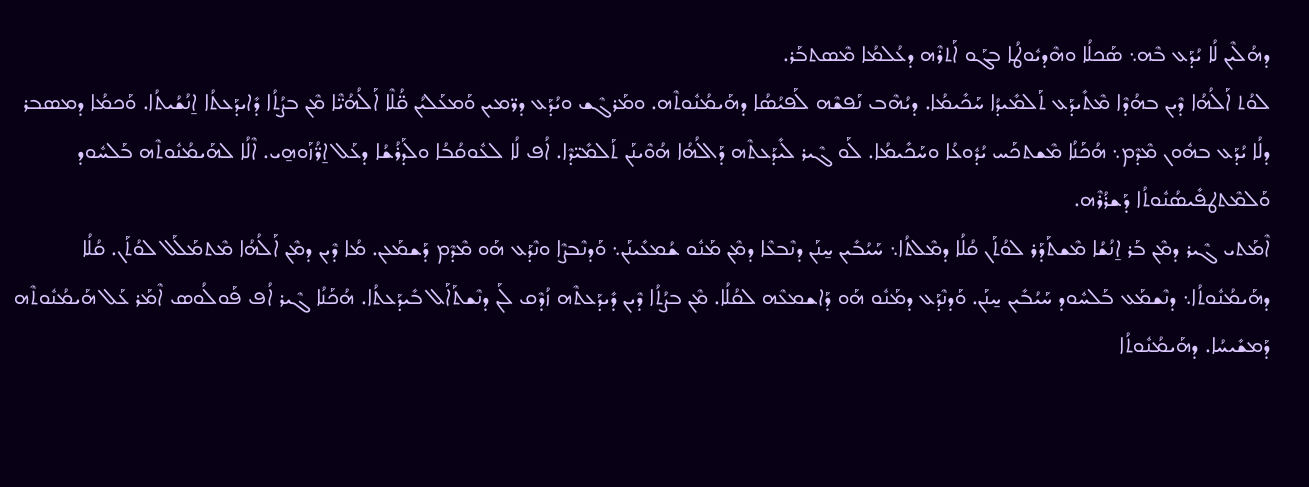ܕܗܳܠܶܝܢ ܠܳܐ ܝܳܕܰܥ ܒܶܗ܆ ܣܰܟܠܳܐ ܘܗܶܕܝܽܘܛܳܐ ܒܓܰܘ ܐܰܬܪܶܗ ܕܥܳܠܡܳܐ ܡܶܣܬܒܰܪ.
ܠܘܳܬ ܐܰܠܳܗܳܐ ܕܶܝܢ ܒܗܳܕܶܐ ܡܶܬܺܝܕܰܥ ܬܰܠܡܺܝܕܳܐ ܚܰܟܺܝܡܳܐ. ܕܝܳܗܶܒ ܢܰܦܫܶܗ ܠܰܦܝܳܣܳܐ ܕܗܰܝܡܳܢܽܘܬܶܗ. ܘܡܰܪܓܶܫ ܘܝܳܕܰܥ ܕܪ̈ܡܝܢ ܘܰܡܥܰܠܝܳܢ ܩ̈ܳܠܶܐ ܐܰܠܳܗܳܝ̈ܶܐ ܡܶܢ ܒܨܳܬܳܐ ܕܺܐܝܕܰܥܬܳܐ ܐ̱ܢܳܫܳܝܬܳܐ. ܘܰܟܡܳܐ ܕܡܣܒܪ ܕܠܳܐ ܝܳܕܰܥ ܒܗܽܘܢ ܡܶܕܶܡ܆ ܗܳܟܰܢܳܐ ܡܶܫܬܟܰܚ ܝܳܕܽܘܥܳܐ ܘܚܰܟܺܝܡܳܐ. ܠܰܘ ܓܶܝܪ ܠܺܝܕܰܥܬܶܗ ܕܰܐܠܳܗܳܐ ܗܳܘܶܝܢܰܢ ܬܰܠܡܺܝ̈ܕܶܐ. ܐܳܦ ܠܳܐ ܠܥܽܘܩܳܒܳܐ ܘܠܰܕܪܳܫܳܐ ܕܥܰܠ ܐ̱ܪ̈ܳܙܰܘܗ̱ܝ. ܐܶܠܳܐ ܠܗܰܝܡܳܢܽܘܬܶܗ ܒܰܠܚܽܘܕ ܘܰܠܡܶܬܛܦܺܝܣܳܢܽܘܬܳܐ ܕܰܫܪܳܪܶܗ.
ܐܶܡܰܬܝ ܓܶܝܪ ܕܡܶܢ ܒܰܪ ܐ̱ܢܳܫܳܐ ܡܶܫܬܰܕܰܪ ܠܘܳܬܰܢ ܩܳܠܳܐ ܕܡܶܠܬܳܐ܆ ܚܰܝܳܒܺܝܢ ܚ̱ܢܰܢ ܕܢܶܒܥܶܐ ܕܡܶܢ ܡܰܢܽܘ ܫܳܡܥܺܝܢܰܢ܆ ܘܰܕܢܶܒܨܶܐ ܘܢܶܕܰܥ ܗܰܘ ܡܶܕܶܡ ܕܰܫܡܰܥܢ. ܡܳܐ ܕܶܝܢ ܕܡܶܢ ܐܰܠܳܗܳܐ ܡܶܬܡܰܠܰܠ ܠܘܳܬܰܢ. ܩܳܠܳܐ ܕܗܰܝܡܳܢܽܘܬܳܐ܆ ܕܢܶܫܡܰܥ ܒܰܠܚܽܘܕ ܚܰܝܳܒܺܝܢ ܚ̱ܢܰܢ. ܘܰܕܢܶܕܰܥ ܕܡܰܢܽܘ ܗܰܘ ܕܰܐܫܡܥܶܗ ܠܩܳܠܳܐ. ܡܶܢ ܒܨܳܬܳܐ ܕܶܝܢ ܕܺܝܕܰܥܬܶܗ ܙܳܕܶܩ ܠܰܢ ܕܢܶܫܬܰܐܰܠ ܒܺܝܕܰܥܬܳܐ. ܗܳܟܰܢܳܐ ܓܶܝܪ ܐܳܦ ܦܰܘܠܳܘܣ ܐܶܡܰܪ ܥܰܠ ܗܰܝܡܳܢܽܘܬܶܗ ܕܰܡܫܺܝܚܳܐ. ܕܗܰܝܡܳܢܽܘܬܳܐ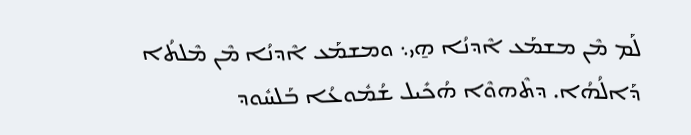ܠܰܡ ܡܶܢ ܡܫܡܰܥ ܐܶܕܢܳܐ ܗ̱ܝ܆ ܘܡܫܡܰܥ ܐܶܕܢܳܐ ܡܶܢ ܡܶܠܬܳܐ ܕܰܐܠܳܗܳܐ. ܕܬܶܗܘܶܐ ܗܳܟܺܝܠ ܫܳܡܽܘܥܳܐ ܒܰܠܚܽܘܕ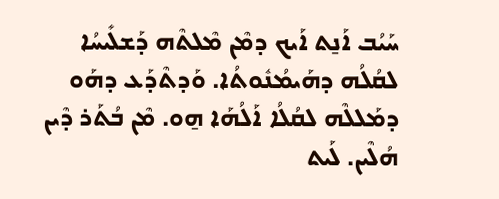ܚܰܝܳܒ ܐܰܢ̱ܬ ܐܰܝܟ ܕܡܶܢ ܡܶܠܬܶܗ ܕܰܫܠܺܝܚܳܐ ܠܩܳܠܳܗ ܕܗܰܝܡܳܢܽܘܬܳܐ. ܘܰܕܬܶܕܰܥ ܕܗܰܘ ܕܡܰܠܠܶܗ ܠܩܳܠܳܐ ܐܰܠܳܗܰܐ ܗ̱ܘ. ܡܶܢ ܒܳܬܰܪ ܕܶܝܢ ܗܳܠܶܝܢ. ܠܰܝܬ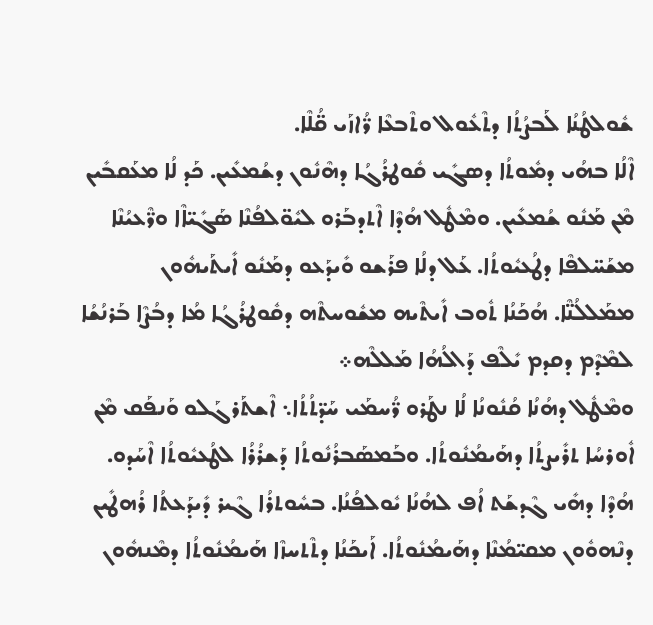ܫܽܘܠܛܳܢܳܐ ܠܰܒܨܳܬܳܐ ܕܬܶܥܽܘܠ ܘܬܶܒܥܶܐ ܪ̈ܳܐܙܰܝ ܩ̈ܳܠܶܐ.
ܐܶܠܳܐ ܒܗܳܝ ܕܡܽܘܬܳܐ ܕܣܓܺܝ ܩܽܘܛܪܳܓܳܐ ܕܗܶܢܽܘܢ ܕܫܳܡܥܺܝܢ. ܟܰܕ ܠܳܐ ܡܥܰܩܒܺܝܢ ܡܶܢ ܡܰܢܽܘ ܫܳܡܥܺܝܢ. ܘܡܶܛܽܠ ܗܳܕܶܐ ܐܶܬܕܒܰܪܘ ܠܝܽܘ̈ܠܦܳܢܶܐ ܣܰܓܺܝ̈ܐܶܐ ܘܪ̈ܶܥܝܳܢܶܐ ܡܫܰܚ̈ܠܦܶܐ ܕܛܳܥܝܽܘܬܳܐ. ܥܰܠ ܕܠܳܐ ܦܪܰܫܘ ܘܺܝܕܰܥܘ ܕܡܰܢܽܘ ܐܺܝܬܰܝܗܽܘܢ ܡܡܰܠܠܳܢ̈ܶܐ. ܗܳܟܰܢܳܐ ܬܽܘܒ ܐܺܝܬܶܝܗ ܡܫܽܘܚܬܶܗ ܕܩܽܘܛܪܳܓܳܐ ܡܳܐ ܕܒܳܨܶܐ ܒܰܪܢܳܫܳܐ ܠܡܶܕܶܡ ܕܩܕܡ ܝܺܠܶܦ ܕܰܐܠܳܗܳܐ ܡܰܠܠܶܗ܀
ܘܡܶܛܽܠ ܕܗܳܢܳܐ ܩܳܢܽܘܢܳܐ ܠܳܐ ܢܛܰܪܘ ܪ̈ܳܚܡܰܝ ܚܰܕ̈ܬܳܬܳܐ܆ ܐܶܫܬܰܪܓܰܠܘ ܘܰܢܦܰܩ ܡܶܢ ܐܽܘܪܚܳܐ ܬܪܺܝܨܬܳܐ ܕܗܰܝܡܳܢܽܘܬܳܐ. ܘܒܰܡܣܰܒܪܳܢܽܘܬܳܐ ܕܰܫܪܳܪܳܐ ܠܛܳܥܝܽܘܬܳܐ ܐܶܚܰܕܘ. ܗܳܕܶܐ ܕܗܺܝ ܓܶܕܫܰܬ ܐܳܦ ܠܗܳܢܳܐ ܝܽܘܠܦܳܢܳܐ. ܒܚܽܘܬܪܳܐ ܓܶܝܪ ܕܺܝܕܰܥܬܳܐ ܪܳܗܛܺܝܢ ܕܢܶܗܘܽܘܢ ܡܩܝ̈ܡܳܢܶܐ ܕܗܰܝܡܳܢܽܘܬܳܐ. ܐܰܝܟܰܢܳܐ ܕܬܶܬܚܙܶܐ ܗܰܝܡܳܢܽܘܬܳܐ ܕܡܶܢܗܽܘܢ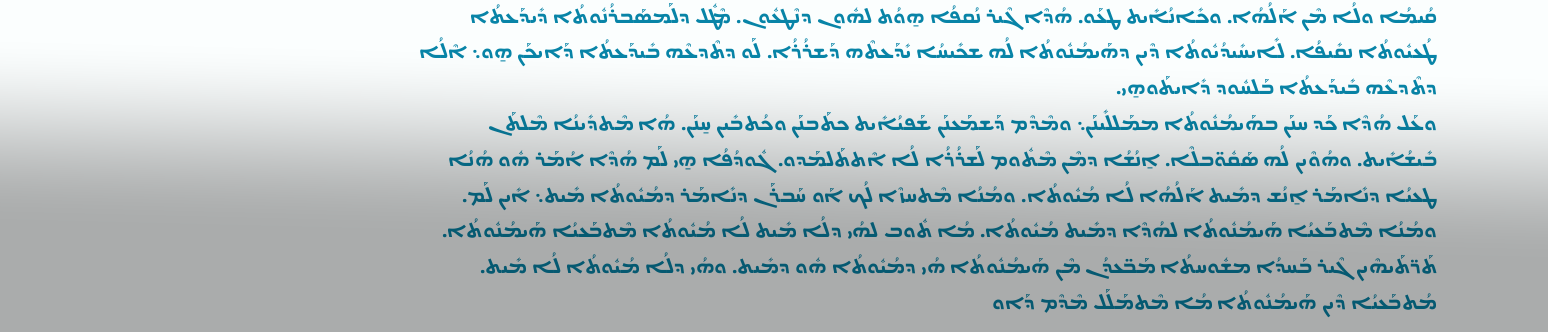ܩܳܝܡܳܐ ܘܠܳܐ ܡܶܢ ܐܰܠܳܗܳܐ. ܘܟܺܐܢܳܐܺܝܬ ܛܥܰܘ. ܗܳܕܶܐ ܓܶܝܪ ܢܳܩܦܳܐ ܗ̱ܘܳܬ ܠܗܽܘܢ ܕܢܶܛܥܽܘܢ. ܡܶܛܽܠ ܕܠܰܡܣܰܒܪܳܢܽܘܬܳܐ ܕܺܝܕܰܥܬܳܐ ܛܳܥܝܽܘܬܳܐ ܢܩܺܝܦܳܐ. ܠܺܐܝܚܺܝܕܳܝܽܘܬܳܐ ܕܶܝܢ ܕܗܰܝܡܳܢܽܘܬܳܐ ܠܳܗ ܫܟܺܝܚܳܐ ܝܺܕܰܥܬܶܗ ܕܰܫܪܳܪܳܐ. ܠܰܘ ܕܬܶܕܥܶܗ ܒܺܝܕܰܥܬܳܐ ܕܰܐܝܟܰܢ ܗ̱ܘ܆ ܐܶܠܳܐ ܕܬܶܕܥܶܗ ܒܺܝܕܰܥܬܳܐ ܒܰܠܚܽܘܕ ܕܺܐܝܬܰܘܗ̱ܝ.
ܘܥܰܠ ܗܳܕܶܐ ܟܰܕ ܚܢܰܢ ܒܗܰܝܡܳܢܽܘܬܳܐ ܡܡܰܠܠܺܝܢܰܢ܆ ܘܡܶܕܶܡ ܕܰܫܡܰܥܢܰܢ ܫܰܦܝܳܐܺܝܬ ܟܬܰܒܢܰܢ ܘܟܳܬܒܺܝܢ ܚ̱ܢܰܢ. ܗܳܐ ܡܶܬܕܺܝܢܳܐ ܡܶܠܬܰܢ ܒܺܝܫܳܐܺܝܬ. ܘܗܳܘܶܝܢ ܠܳܗ ܣܰܩܽܘ̈ܒܠܶܐ. ܐ̱ܢܳܫܳܐ ܕܡܶܢ ܡܶܬܽܘܡ ܠܰܫܪܳܪܳܐ ܠܳܐ ܐܶܬܬܰܠܡܰܕܘ. ܓܽܘܕܳܦܳܐ ܗ̱ܝ ܠܰܡ ܗܳܕܶܐ ܐܳܡܰܪ ܗܽܘ ܗܳܢܳܐ ܛܥܝܳܐ ܕܢܺܐܡܰܪ ܐ̱ܢܳܫ ܕܡܺܝܬ ܐܰܠܳܗܳܐ ܠܳܐ ܡܳܝܽܘܬܳܐ. ܘܡܳܢܳܐ ܡܶܬܚܙܶܐ ܠܳܟ ܐܰܘ ܚܰܒܪܰܢ ܕܢܺܐܡܰܪ ܕܡܳܝܽܘܬܳܐ ܡܺܝܬ܆ ܐܺܝܢ ܠܰܡ. ܘܡܳܢܳܐ ܡܶܬܒܰܥܝܳܐ ܗܰܝܡܳܢܽܘܬܳܐ ܠܗܳܕܶܐ ܕܡܺܝܬ ܡܳܝܽܘܬܳܐ. ܡܳܐ ܬܽܘܒ ܠܗܳܝ ܕܠܳܐ ܡܺܝܬ ܠܳܐ ܡܳܝܽܘܬܳܐ ܡܶܬܒܰܥܝܳܐ ܗܰܝܡܳܢܽܘܬܳܐ. ܬܰܪ̈ܬܰܝܗܶܝܢ ܓܶܝܪ ܒܰܚܕܳܐ ܡܫܽܘܚܬܳܐ ܡܰܒ̈ܥܕܳܢ ܡܶܢ ܗܰܝܡܳܢܽܘܬܳܐ ܗܳܝ ܕܡܳܝܽܘܬܳܐ ܗܽܘ ܕܡܺܝܬ. ܘܗܳܝ ܕܠܳܐ ܡܳܝܽܘܬܳܐ ܠܳܐ ܡܺܝܬ.
ܡܳܬܒܰܥܝܳܐ ܕܶܝܢ ܗܰܝܡܳܢܽܘܬܳܐ ܡܳܐ ܡܶܬܡܰܠܰܠ ܡܶܕܶܡ ܕܰܐܘ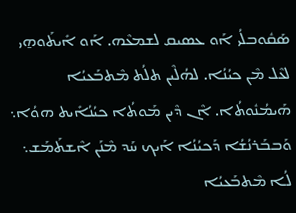ܣܰܩܽܘܒܠܳܝ ܐܰܘ ܥܣܝܩ ܠܫܡܥܶܗ. ܐܰܘ ܐܺܝܬܰܘܗ̱ܝ ܠܥܶܠ ܡܶܢ ܟܝܳܢܳܐ. ܠܗܳܠܶܝܢ ܬܠܳܬ ܡܶܬܒܰܥܝܳܐ ܗܰܝܡܳܢܽܘܬܳܐ. ܐܶܢ ܕܶܝܢ ܡܰܘܬܳܐ ܟܝܳܢܳܐܺܝܬ ܗܘܳܐ܆ ܘܰܒܒܰܪܢܳܫܳܐ ܕܰܟܝܳܢܳܐ ܐܰܝܟ ܚܰܕ ܡܶܢܰܢ ܐܶܫܬܰܡܰܫ܆ ܠܳܐ ܡܶܬܒܰܥܝܳܐ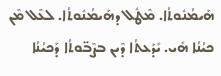ܗܰܝܡܳܢܽܘܬܳܐ. ܡܶܛܽܠ ܕܗܰܝܡܳܢܽܘܬܳܐ. ܠܥܶܠ ܡܶܢ ܟܝܳܢܳܐ ܗܺܝ. ܝܺܕܰܥܬܳܐ ܕܶܝܢ ܒܨܶܒ̈ܘܬܳܐ ܕܰܟܝܳܢܳܐ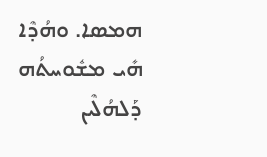ܗܡܣܐ. ܘܗܳܕܶܐ ܗܺܝ ܡܫܽܘܚܬܳܗ ܕܰܠܗܳܠܶܝܢ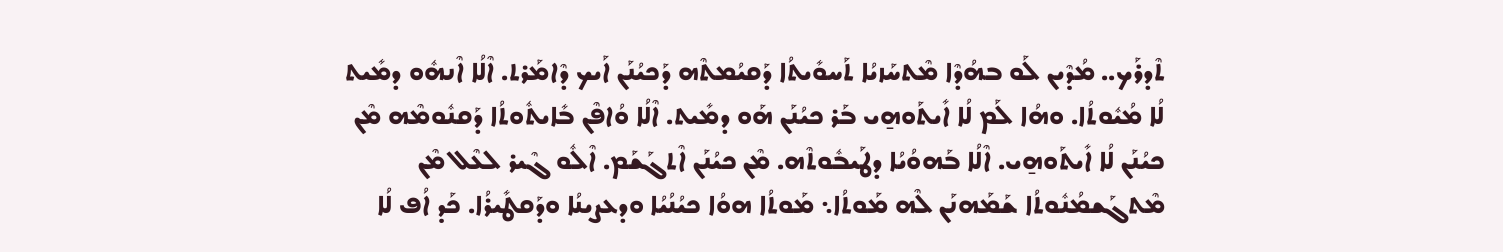ܬܶܕܪܰܟ.. ܡܳܕܶܝܢ ܠܰܘ ܒܗܳܕܶܐ ܡܶܬܚܰܙܝܳܐ ܬܰܚܘܺܝܬܳܐ ܕܰܩܝܳܡܬܶܗ ܕܰܟܝܳܢܰܢ ܐܰܝܟ ܕܶܐܡܰܪܬ. ܐܶܠܳܐ ܐܶܢܗܽܘ ܕܡܺܝܬ ܠܳܐ ܡܳܝܽܘܬܳܐ. ܘܗܳܐ ܠܰܡ ܠܳܐ ܐܺܝܬܰܘܗ̱ܝ ܒܰܪ ܟܝܳܢܰܢ ܗܰܘ ܕܡܺܝܬ. ܐܶܠܳܐ ܘܳܐܦܶܢ ܒܺܐܝܬܽܘܬܳܐ ܕܰܩܢܽܘܡܶܗ ܡܶܢ ܟܝܳܢܰܢ ܠܳܐ ܐܺܝܬܰܘܗ̱ܝ. ܐܶܠܳܐ ܒܰܗܘܳܝܳܐ ܕܛܰܝܒܽܘܬܶܗ. ܡܶܢ ܟܝܳܢܰܢ ܐܶܬܓܰܫܰܡ. ܐܶܠܽܘ ܓܶܝܪ ܠܥܶܠ ܡܶܢ ܡܶܬܓܰܫܡܳܢܽܘܬܳܐ ܫܰܡܰܗܢܰܢ ܠܶܗ ܡܰܘܬܳܐ܆ ܡܰܘܬܳܐ ܗܘܳܐ ܟܝܳܢܳܝܳܐ ܘܕܥܨܝܢܳܐ ܘܕܰܩܛܺܝܪܳܐ. ܟܰܕ ܐܳܦ ܠܳܐ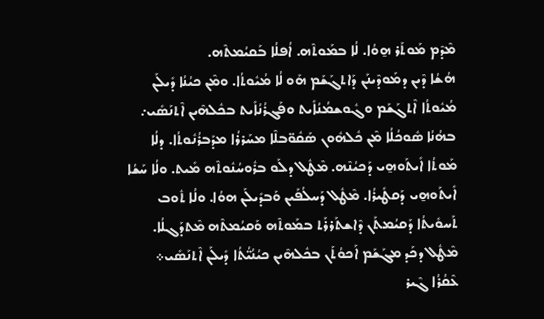ܡܶܕܶܡ ܡܰܘܬܰܪ ܗ̱ܘܳܐ. ܠܳܐ ܒܡܰܘܬܶܗ. ܐܳܦܠܳܐ ܒܰܩܝܳܡܬܶܗ.
ܗܳܫܳܐ ܕܶܝܢ ܕܡܰܘܕܶܝܢܰܢ ܕܰܐܬܓܰܫܰܡ ܗܰܘ ܠܳܐ ܡܳܝܽܘܬܳܐ. ܘܡܶܢ ܟܝܳܢܳܐ ܕܺܝܠܰܢ ܡܳܝܽܘܬܳܐ ܐܶܬܓܰܫܰܡ ܘܓܽܘܫܡܳܢܳܐܺܝܬ ܘܦܰܓܪܳܢܳܐܺܝܬ ܒܟܽܠܗܶܝܢ ܐܶܬܢܰܣܺܝ܇ ܒܗܳܢܳܐ ܣܽܘܟܳܠܳܐ ܡܶܢ ܟܽܠܗܽܘܢ ܣܰܩܽܘ̈ܒܠܶܐ ܡܚܰܪܪܳܐ ܡܕܰܒܪܳܢܽܘܬܳܐ. ܕܠܳܐ ܡܰܘܬܳܐ ܐܺܝܬܰܘܗ̱ܝ ܕܰܟܝܳܢܶܗ. ܡܶܛܽܠ ܕܠܰܘ ܒܪܽܘܚܳܢܽܘܬܶܗ ܡܺܝܬ. ܘܠܳܐ ܚܰܫܳܐ ܐܺܝܬܰܘܗ̱ܝ ܕܰܩܛܺܝܪܳܐ. ܡܶܛܽܠ ܕܰܚܠܳܦܰܝܢ ܘܰܒܕܺܝܠܰܢ ܗܘܳܐ. ܘܠܳܐ ܬܽܘܒ ܬܰܚܘܺܝܬܳܐ ܕܰܩܝܳܡܬܰܢ ܕܶܐܫܬܰܪܪܰܬ ܒܡܰܘܬܶܗ ܘܰܩܝܳܡܬܶܗ ܡܶܬܕܰܓܠܳܐ. ܡܶܛܽܠ ܕܟܰܕ ܡܓܰܫܰܡ ܐܰܟܘܳܬܰܢ ܒܟܽܠܗܶܝܢ ܟܝܳܢܳܝ̈ܳܬܳܐ ܕܺܝܠܰܢ ܐܶܬܢܰܣܺܝ܀
ܥܶܩܳܪܳܐ ܓܶܝܪ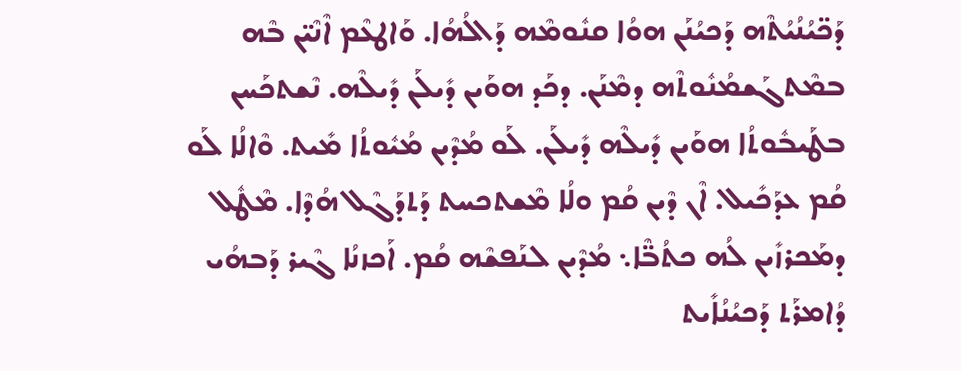ܕܰܟ̈ܝܳܢܳܝܳܬܶܗ ܕܰܟܝܳܢܰܢ ܗܘܳܐ ܩܢܽܘܡܶܗ ܕܰܐܠܳܗܳܐ. ܘܰܐܛܥܶܡ ܐܶܢܶܝ̈ܢ ܒܶܗ ܒܡܶܬܓܰܫܡܳܢܽܘܬܶܗ ܕܡܶܢܰܢ. ܕܟܰܕ ܗܘܰܝܢ ܕܺܝܠܰܢ ܕܺܝܠܶܗ. ܢܶܫܬܟܰܚܢ ܒܛܰܝܒܽܘܬܳܐ ܗܘܰܝܢ ܕܺܝܠܶܗ ܕܺܝܠܰܢ. ܠܰܘ ܡܳܕܶܝܢ ܡܳܝܽܘܬܳܐ ܡܺܝܬ. ܘܶܐܠܳܐ ܠܰܘ ܩܳܡ ܥܕܰܟܺܝܠ. ܐܶܢ ܕܶܝܢ ܩܳܡ ܘܠܳܐ ܡܶܫܬܟܚܬ ܕܰܬܕܰܓܶܠ ܗܳܕܶܐ. ܡܶܛܽܠ ܕܡܰܟܪܙܺܝܢ ܠܳܗ ܟܬܳܒ̈ܶܐ܆ ܡܳܕܶܝܢ ܠܢܰܦܫܶܗ ܩܳܡ. ܐܰܟܙܢܳܐ ܓܶܝܪ ܕܰܒܗܳܝ ܕܳܐܡܪܰܬ ܕܰܟܝܳܢܳܐܺܝܬ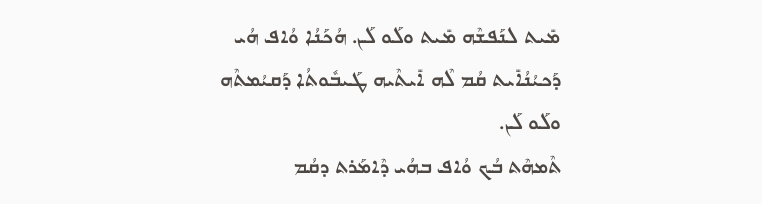ܡܺܝܬ ܠܢܰܦܫܶܗ ܡܺܝܬ ܘܠܰܘ ܠܰܢ. ܗܳܟܰܢܳܐ ܘܳܐܦ ܗܳܝ ܕܰܟܝܳܢܳܐܺܝܬ ܩܳܡ ܠܶܗ ܐܺܝܬܶܝܗ ܛܰܝܒܽܘܬܳܐ ܕܰܩܝܳܡܬܶܗ ܘܠܰܘ ܠܰܢ.
ܬܶܡܗܶܬ ܒܳܟ ܘܳܐܦ ܒܗܳܝ ܕܶܐܡܰܪܬ ܕܩܳܡ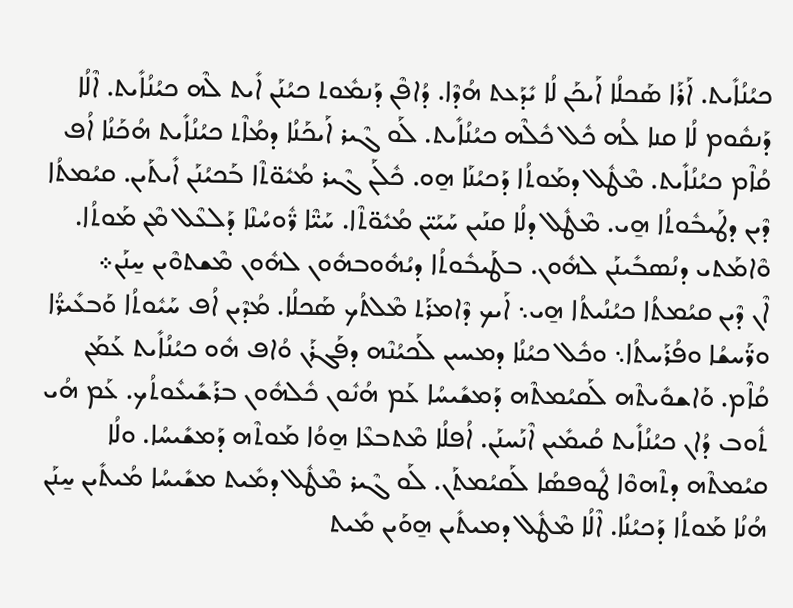ܟܝܳܢܳܐܺܝܬ. ܐܰܪܰܐ ܣܰܟܠܳܐ ܐܰܝܟܰܢ ܠܳܐ ܝܺܕܰܥܬ ܗܳܕܶܐ. ܕܳܐܦܶܢ ܕܰܢܡܽܘܬ ܟܝܳܢܰܢ ܐܺܝܬ ܠܶܗ ܟܝܳܢܳܐܺܝܬ. ܐܶܠܳܐ ܕܰܢܩܽܘܡ ܠܳܐ ܩܢܐ ܠܳܗ ܟܽܠ ܟܽܠܶܗ ܟܝܳܢܳܐܺܝܬ. ܠܰܘ ܓܶܝܪ ܐܰܝܟܰܢܳܐ ܕܡܳܐܶܬ ܟܝܳܢܳܐܺܝܬ ܗܳܟܰܢܳܐ ܐܳܦ ܩܳܐܶܡ ܟܝܳܢܳܐܺܝܬ. ܡܶܛܽܠ ܕܡܰܘܬܳܐ ܕܰܟܝܳܢܰܐ ܗ̱ܘ. ܟܽܠܰܢ ܓܶܝܪ ܡܳܝܽܘ̈ܬܶܐ ܒܰܟܝܳܢܰܢ ܐܺܝܬܰܝܢ. ܩܝܳܡܬܳܐ ܕܶܝܢ ܕܛܰܝܒܽܘܬܳܐ ܗ̱ܝ. ܡܶܛܽܠ ܕܠܳܐ ܩܢܰܝܢ ܚܰܝܰܝ̈ܢ ܡܳܝܽܘ̈ܬܶܐ. ܚܰܝ̈ܶܐ ܪ̈ܽܘܚܳܢܶܐ ܕܰܠܥܶܠ ܡܶܢ ܡܰܘܬܳܐ. ܘܶܐܡܰܬܝ ܕܢܳܣܒܺܝܢܰܢ ܠܗܽܘܢ. ܒܛܰܝܒܽܘܬܳܐ ܕܝܳܗܽܘܒܗܽܘܢ ܠܗܽܘܢ ܡܶܫܬܘܶܝܢ ܚ̱ܢܰܢ܀
ܐܶܢ ܕܶܝܢ ܩܝܳܡܬܳܐ ܟܝܳܢܳܝܬܳܐ ܗ̱ܝ܆ ܐܰܝܟ ܕܶܐܡܪܰܬ ܡܶܠܬܳܟ ܣܰܟܠܳܐ. ܡܳܕܶܝܢ ܐܳܦ ܚܰܝܽܘܬܳܐ ܘܰܒܥܺܝܪ̈ܳܐ ܘܪ̈ܰܚܫܳܐ ܘܦܳܪܰܚܬܳܐ܆ ܘܟܽܠ ܟܝܳܢܳܐ ܕܡܚܝܢ ܠܰܟܝܳܢܶܗ ܕܦܰܓܪܰܢ ܘܳܐܦ ܗܽܘ ܟܝܳܢܳܐܺܝܬ ܥܰܡܰܢ ܩܳܐܶܡ. ܘܰܐܫܘܺܝܬܶܗ ܠܰܩܝܳܡܬܶܗ ܕܰܡܫܺܝܚܳܐ ܥܰܡ ܗܳܢܽܘܢ ܟܽܠܗܽܘܢ ܒܪܰܫܺܝܥܽܘܬܳܟ. ܥܰܡ ܗܳܝ ܬܽܘܒ ܕܳܐܢ ܟܝܳܢܳܐܺܝܬ ܩܳܝܡܺܝܢ ܐܶܢܰܚܢܰܢ. ܐܳܦܠܳܐ ܡܶܬܒܥܶܐ ܗ̱ܘܳܐ ܡܰܘܬܶܗ ܕܰܡܫܺܝܚܳܐ. ܘܠܳܐ ܩܝܳܡܬܶܗ ܕܬܶܗܘܶܐ ܛܽܘܦܣܳܐ ܠܰܩܝܳܡܬܰܢ. ܠܰܘ ܓܶܝܪ ܡܶܛܽܠ ܕܡܺܝܬ ܡܫܺܝܚܳܐ ܡܳܝܬܺܝܢ ܚ̱ܢܰܢ ܗܳܢܳܐ ܡܰܘܬܳܐ ܕܰܟܝܳܢܳܐ. ܐܶܠܳܐ ܡܶܛܽܠ ܕܡܝܬܺܝܢ ܗ̱ܘܰܝܢ ܡܺܝܬ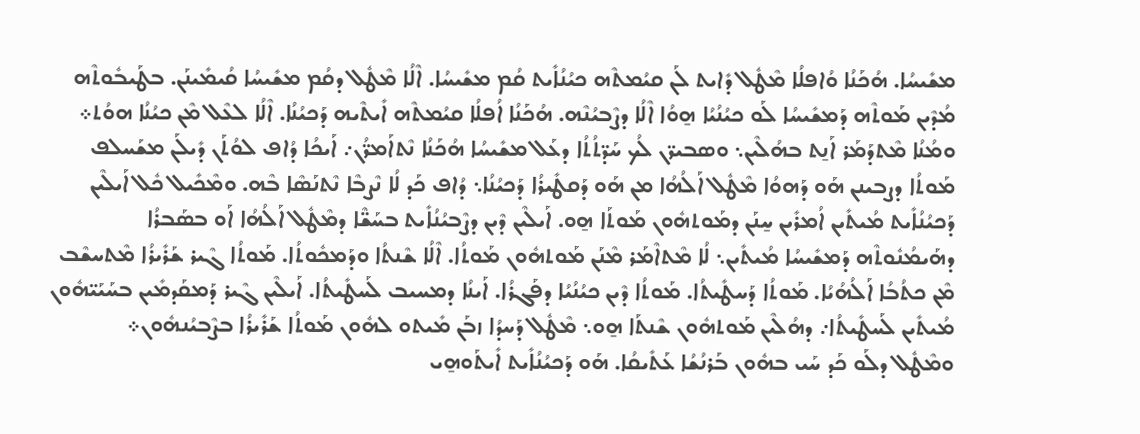ܡܫܺܝܚܳܐ. ܗܳܟܰܢܳܐ ܘܳܐܦܠܳܐ ܡܶܛܽܠ ܕܺܐܝܬ ܠܰܢ ܩܝܳܡܬܶܗ ܟܝܳܢܳܐܺܝܬ ܩܳܡ ܡܫܺܝܚܳܐ. ܐܶܠܳܐ ܡܶܛܽܠ ܕܩܳܡ ܡܫܺܝܚܳܐ ܩܳܝܡܺܝܢܰܢ. ܒܛܰܝܒܽܘܬܶܗ ܡܳܕܶܝܢ ܡܰܘܬܶܗ ܕܰܡܫܺܝܚܳܐ ܠܰܘ ܟܝܳܢܳܝܳܐ ܗ̱ܘܳܐ ܐܶܠܳܐ ܕܨܶܒܝܳܢܶܗ. ܗܳܟܰܢܳܐ ܐܳܦܠܳܐ ܩܝܳܡܬܶܗ ܐܺܝܬܶܝܗ ܕܰܟܝܳܢܳܐ. ܐܶܠܳܐ ܠܥܶܠ ܡܶܢ ܟܝܳܢܳܐ ܗܘܳܬ܀
ܘܡܳܢܳܐ ܡܶܬܕܰܡܰܪ ܐܰܢ̱ܬ ܒܗܳܠܶܝܢ܆ ܘܣܒܝܪ̈ܢ ܠܳܟ ܚܰܕ̈ܬܳܬܳܐ ܕܥܰܠ ܡܫܺܝܚܳܐ ܗܳܟܰܢܳܐ ܢܶܬܐܰܡܪ̈ܳܢ܇ ܐܰܝܟܳܐ ܕܳܐܦ ܠܘܳܬܰܢ ܕܺܝܠܰܢ ܡܫܰܚܠܦ ܡܰܘܬܳܐ ܕܨܒܝܢܢ ܗܰܘ ܕܰܗܘܳܐ ܡܶܛܽܠ ܐܰܠܳܗܳܐ ܡܢ ܗܰܘ ܕܰܩܛܺܝܪܳܐ ܕܰܟܝܳܢܳܐ܆ ܕܳܐܦ ܟܰܕ ܠܳܐ ܢܶܨܒܶܐ ܢܶܬܢܰܣܶܐ ܒܶܗ. ܘܡܶܟܺܝܠ ܟܽܠ ܐܰܝܠܶܝܢ ܕܰܟܝܳܢܳܐܺܝܬ ܡܳܝܬܺܝܢ ܐܳܡܪܺܝܢ ܚ̱ܢܰܢ ܕܡܰܘܬܗܽܘܢ ܡܰܘܬܰܐ ܗ̱ܘ. ܐܰܝܠܶܝܢ ܕܶܝܢ ܕܨܶܒܝܳܢܳܐܺܝܬ ܒܚܰܫ̈ܶܐ ܕܡܶܛܽܠ ܐܰܠܳܗܳܐ ܐܰܘ ܒܣܰܒܪܳܐ ܕܗܰܝܡܳܢܽܘܬܶܗ ܕܰܡܫܺܝܚܳܐ ܡܳܝܬܺܝܢ܆ ܠܳܐ ܡܶܬܐܶܡܰܪ ܡܶܢܰܢ ܡܰܘܬܗܽܘܢ ܡܰܘܬܳܐ. ܐܶܠܳܐ ܫܶܢܬܳܐ ܘܕܰܡܟܽܘܬܳܐ. ܡܰܘܬܳܐ ܓܶܝܪ ܫܰܪܺܝܪܳܐ ܡܶܬܚܫܶܒ ܡܶܢ ܟܬܳܒܳܐ ܐܰܠܳܗܳܝܳܐ. ܡܰܘܬܳܐ ܕܰܚܛܺܝܬܳܐ. ܡܰܘܬܳܐ ܕܶܝܢ ܟܝܳܢܳܝܳܐ ܕܦܰܓܪܳܐ. ܐܰܝܢܳܐ ܕܡܚܝܒ ܠܰܚܛܺܝܬܳܐ. ܐܰܝܠܶܝܢ ܓܶܝܪ ܕܰܡܩܰܕܡܺܝܢ ܒܚܰܝܰܝ̈ܗܽܘܢ ܡܳܝܬܺܝܢ ܠܰܚܛܺܝܬܳܐ܇ ܕܗܳܠܶܝܢ ܡܰܘܬܗܽܘܢ ܫܶܢܬܰܐ ܗ̱ܘ܆ ܡܶܛܽܠ ܕܰܚܕܳܐ ܙܒܰܢ ܡܺܝܬܘ ܠܗܽܘܢ ܡܰܘܬܳܐ ܫܰܪܺܝܪܳܐ ܒܨܶܒܝܳܢܗܽܘܢ܀
ܘܡܶܛܽܠ ܕܠܰܘ ܟܰܕ ܚܰܝ ܒܗܽܘܢ ܒܰܪܢܳܫܳܐ ܥܰܬܺܝܩܳܐ. ܗܰܘ ܕܰܟܝܳܢܳܐܺܝܬ ܐܺܝܬܰܘܗ̱ܝ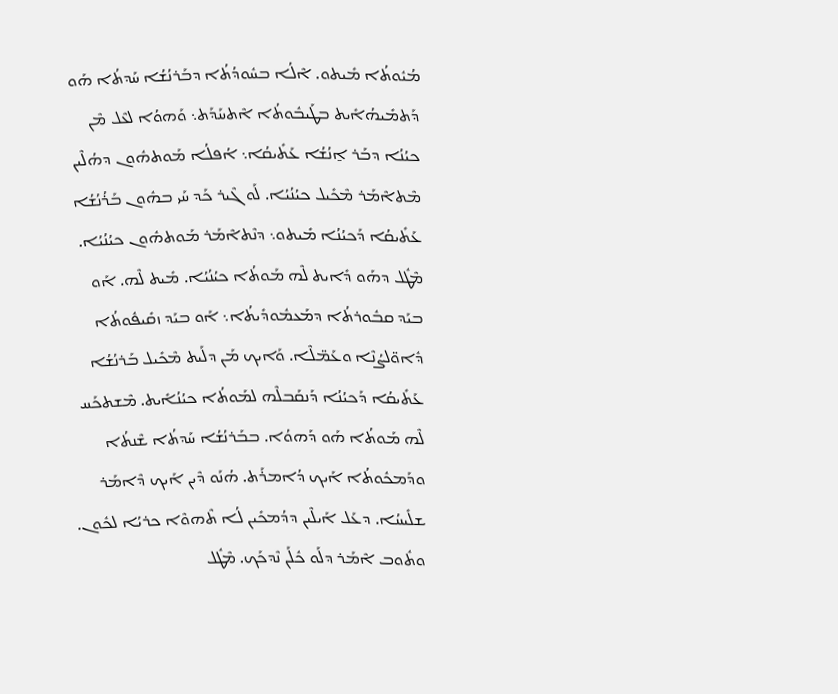ܡܳܝܽܘܬܳܐ ܡܺܝܬܘ. ܐܶܠܳܐ ܒܚܽܘܕܳܬܳܐ ܕܒܰܪܢܳܫܳܐ ܚܰܕܬܳܐ ܗܰܘ ܕܰܬܡܺܝܗܳܐܺܝܬ ܒܛܰܝܒܽܘܬܳܐ ܐܶܬܚܰܕܰܬ܆ ܘܰܗܘܳܐ ܠܥܶܠ ܡܶܢ ܟܝܳܢܳܐ ܕܒܰܪ ܐ̱ܢܳܫܳܐ ܥܰܬܺܝܩܳܐ܆ ܐܳܦܠܳܐ ܡܰܘܬܗܽܘܢ ܕܗܳܠܶܝܢ ܡܶܬܐܶܡܰܪ ܡܶܟܺܝܠ ܟܝܳܢܳܝܳܐ. ܠܰܘ ܓܶܝܪ ܟܰܕ ܚܰܝ ܒܗܽܘܢ ܒܰܪܳܢܳܫܳܐ ܥܰܬܺܝܩܳܐ ܕܰܟܝܳܢܳܐ ܡܺܝܬܘ܆ ܕܢܶܬܐܶܡܰܪ ܡܰܘܬܗܽܘܢ ܟܝܳܢܳܝܳܐ. ܡܶܛܽܠ ܕܗܰܘ ܕܺܐܝܬ ܠܶܗ ܡܰܘܬܳܐ ܟܝܳܢܳܝܳܐ. ܡܺܝܬ ܠܶܗ. ܐܰܘ ܒܝܰܕ ܩܒܽܘܪܬܳܐ ܕܡܰܥܡܽܘܕܺܝܬܳܐ܆ ܐܰܘ ܒܝܰܕ ܙܩܺܝܦܽܘܬܳܐ ܕܽܐܘ̈ܠܨܳܢܶܐ ܘܥܰܡ̈ܠܶܐ. ܘܰܐܝܟ ܡܰܢ ܕܠܰܝܬ ܡܶܟܺܝܠ ܒܰܪܢܳܫܳܐ ܥܰܬܺܝܩܳܐ ܕܰܟܝܳܢܳܐ ܕܰܢܩܰܒܠܶܗ ܠܡܰܘܬܳܐ ܟܝܳܢܳܐܺܝܬ. ܡܶܫܬܟܰܚ ܠܶܗ ܡܰܘܬܳܐ ܗܰܘ ܕܰܗܘܳܐ. ܒܒܰܪܢܳܫܳܐ ܚܰܕܬܳܐ ܫܶܢܬܳܐ ܘܕܰܡܟܽܘܬܳܐ ܐܰܝܟ ܕܳܐܡܪܰܬ. ܗܳܢܰܘ ܕܶܝܢ ܐܰܝܟ ܕܶܐܡܰܪ ܫܠܺܝܚܳܐ. ܕܥܰܠ ܐܰܝܠܶܝܢ ܕܕܳܡܟܺܝܢ ܠܳܐ ܬܶܗܘܶܐ ܟܪܝܳܐ ܠܟܽܘܢ. ܘܬܽܘܒ ܐܶܡܰܪ ܕܠܰܘ ܟܽܠܰܢ ܢܶܕܟܰܟ. ܡܶܛܽܠ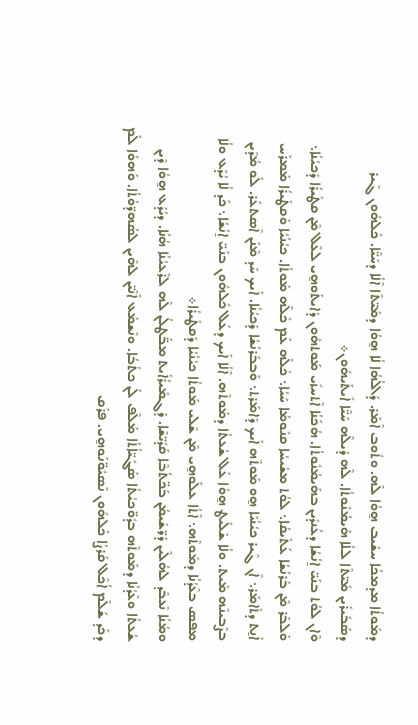ܕܡܰܘܬܳܐ ܡܕܡܟܳܐ ܚܫܺܝܒ ܗ̱ܘܳܐ ܠܶܗ. ܘܬܽܘܒ ܐܶܡܰܪ. ܕܰܐܠܳܗܳܐ ܠܳܐ ܗ̱ܘܳܐ ܕܡܺܝ̈ܬܶܐ ܐܶܠܳܐ ܕܚܰܝ̈ܶܐ. ܟܽܠܗܽܘܢ ܓܶܝܪ ܕܣܰܒܺܝܪܺܝܢ ܡܺܝ̈ܬܶܐ ܠܠܳܐ ܗܰܝܡܳܢܽܘܬܳܐ. ܠܶܗ ܕܺܝܠܶܗ ܚܰܝ̈ܶܐ ܐܺܝܬܰܝܗܽܘܢ܀
ܘܶܐܢ ܠܘܳܬ ܒܢܰܝ̈ ܐ̱ܢܳܫܳܐ ܕܥܳܢܕܺܝܢ ܒܗܰܝܡܳܢܽܘܬܳܐ. ܗܳܟܰܢܳܐ ܐܶܬܚܙܺܝ ܡܰܘܬܗܽܘܢ ܕܺܐܝܬܰܘܗ̱ܝ ܠܥܶܠ ܡܶܢ ܩܛܺܝܪܳܐ ܕܰܟܝܳܢܳܐ܆ ܘܰܠܒܰܪ ܡܶܢ ܒܰܪܢܳܫܳܐ ܥܰܬܺܝܩܳܐ܆ ܠܘܳܬ ܡܫܺܝܚܳܐ ܩܢܽܘܡܳܐ ܚܰܝܳܐ܆ ܟܽܠܶܗ ܥܰܡ ܟܽܠܶܗ ܡܰܘܬܳܐ. ܟܝܳܢܳܝܳܐ ܘܰܩܛܺܝܪܳܐ ܡܰܡܪܰܚ ܐܰܢ̱ܬ ܕܬܺܐܡܰܪ܆ ܐܶܢ ܓܶܝܪ ܟܝܳܢܳܝܰܐ ܗ̱ܘ ܡܰܘܬܶܗ ܐܰܝܟ ܕܶܐܡܰܪܬ܆ ܘܰܒܒܰܪܢܳܫܳܐ ܕܰܟܝܳܢܳܐ. ܐܰܝܟ ܚܰܕ ܡܶܢܰܢ ܐܶܣܬܥܰܪ. ܠܰܘ ܡܳܕܶܝܢ ܒܨܶܒܝܢܶܗ ܡܺܝܬ. ܘܠܳܐ ܫܰܠܺܝܛ ܗ̱ܘܳܐ ܥܰܠ ܫܳܥܬܳܐ ܕܡܰܘܬܶܗ. ܐܶܠܳܐ ܐܰܝܟ ܕܥܰܠ ܟܽܠܗܽܘܢ ܒܢܰܝ̈ ܐ̱ܢܳܫܳܐ܆ ܟܰܕ ܠܳܐ ܝܳܕܰܥ ܘܠܳܐ ܡܦܣ ܒܥܶܕܳܢܳܐ ܕܡܰܘܬܶܗ܆ ܐܶܬܳܐ ܥܠܰܘܗ̱ܝ ܡܶܢ ܫܶܠܝ ܡܰܘܬܳܐ ܟܝܳܢܳܝܳܐ ܕܰܩܛܺܝܪܳܐ܀
ܘܡܳܢܳܐ ܢܶܥܒܶܕ ܠܗܳܠܶܝܢ ܕܰܪ̈ܫܺܝܡܳܢ ܒܰܟ̈ܬܳܒܶܐ ܩܰܕܺܝ̈ܫܶܐ. ܕܰܓܡܺܝܪܳܐܺܝܬ ܡܒ̈ܰܛܠܳܢ ܠܶܗ ܠܪܶܥܝܳܢܳܐ ܗܳܢܳܐ. ܕܝܳܕܰܥ ܗ̱ܘܳܐ ܕܶܝܢ ܫܳܥܬܳܐ ܘܥܶܕܳܢܳܐ ܕܡܰܘܬܶܗ ܒܕܽܘ̈ܟܝܳܬܳܐ ܣܰܓܺܝ̈ܐܳܬܳܐ ܡܰܠܶܦ ܠܰܢ ܟܬܳܒܳܐ. ܘܢܶܫܡܰܥ ܐܶܢܶܝ̈ܢ ܠܗܶܝܢ ܠܣܳܗܕ̈ܘܳܬܳܐ. ܘܰܗܘܳܐ ܠܰܡ ܕܟܰܕ ܫܰܠܶܡ ܐܳܟܶܠ ܩܰܪܨܳܐ ܟܽܠܗܽܘܢ ܢܶܣܝܽܘ̈ܢܰܘܗ̱ܝ. ܦܪܰܩ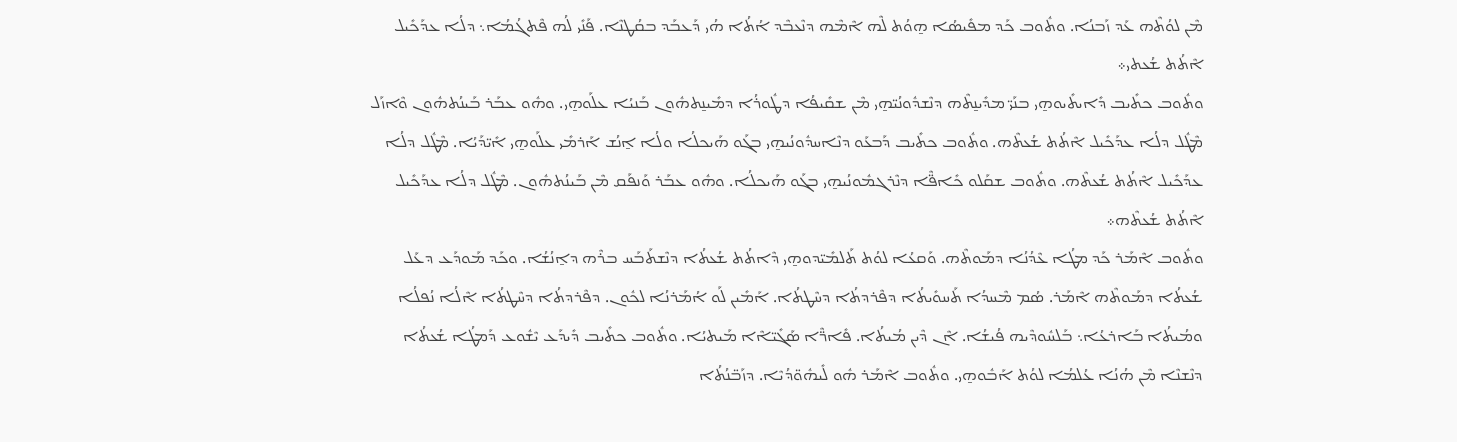ܡܶܢ ܠܘܳܬܶܗ ܥܰܕ ܙܰܒܢܳܐ. ܘܬܽܘܒ ܟܰܕ ܡܦܺܝܣܳܐ ܗ̱ܘܳܬ ܠܶܗ ܐܶܡܶܗ ܕܢܶܥܒܶܕ ܐܳܬܳܐ ܗܳܝ ܕܰܥܒܰܕ ܒܩܳܛܢܶܐ. ܦܰܢܺܝ ܠܳܗ ܦܶܬܓܳܡܳܐ܆ ܕܠܳܐ ܥܕܰܟܺܝܠ ܐܶܬܳܬ ܫܳܥܬܝ܀
ܘܬܽܘܒ ܟܬܺܝܒ ܕܺܐܝܬܺܝܘܗ̱ܝ ܒܢܰܝ̈ ܡܕܺܝܢ̱ܬܶܗ ܕܢܶܫܕܽܘܢܳܝ̈ܗ̱ܝ ܡܶܢ ܫܩܺܝܦܳܐ ܕܛܽܘܪܳܐ ܕܡܺܝܢ̱ܬܗܽܘܢ ܒܰܢܝܳܐ ܥܠܰܘܗ̱ܝ. ܘܗܽܘ ܥܒܰܪ ܒܰܝܢܳܬܗܽܘܢ ܘܶܐܙܰܠ ܡܶܛܽܠ ܕܠܳܐ ܥܕܰܟܺܝܠ ܐܶܬܳܬ ܫܳܥܬܶܗ. ܘܬܽܘܒ ܟܬܺܝܒ ܕܰܒܥܰܘ ܕܢܶܐܚܕܽܘܢܳܝܗ̱ܝ ܒܓܰܘ ܗܰܝܟܠܳܐ ܘܠܳܐ ܐ̱ܢܳܫ ܐܰܪܡܺܝ ܥܠܰܘܗ̱ܝ ܐܺܝ̈ܕܰܝܳܐ. ܡܶܛܽܠ ܕܠܳܐ ܥܕܰܟܺܝܠ ܐܶܬܳܬ ܫܳܥܬܶܗ. ܘܬܽܘܒ ܫܩܰܠܘ ܟܺܐܦ̈ܶܐ ܕܢܶܪܓܡܽܘܢܳܝܗ̱ܝ ܒܓܰܘ ܗܰܝܟܠܳܐ. ܘܗܽܘ ܥܒܰܪ ܘܰܢܦܰܩ ܡܶܢ ܒܰܝܢܳܬܗܽܘܢ. ܡܶܛܽܠ ܕܠܳܐ ܥܕܰܟܺܝܠ ܐܶܬܳܬ ܫܳܥܬܶܗ܀
ܘܬܽܘܒ ܐܶܡܰܪ ܟܰܕ ܡܛܳܐ ܥܶܕܳܢܳܐ ܕܡܰܘܬܶܗ. ܘܰܩܥܳܐ ܠܘܳܬ ܬܰܠܡܺܝ̈ܕܘܗ̱ܝ ܕܶܐܬܳܬ ܫܳܥܬܳܐ ܕܢܶܫܬܰܒܰܚ ܒܪܶܗ ܕܐ̱ܢܳܫܳܐ. ܘܟܰܕ ܡܰܘܕܰܥ ܕܥܰܠ ܫܳܥܬܳܐ ܕܡܰܘܬܶܗ ܐܶܡܰܪ. ܣܳܡ ܡܶܚܕܳܐ ܬܰܚܘܺܝܬܳܐ ܕܦܶܪܕܬܳܐ ܕܚܶܛܬܳܐ. ܐܰܡܺܝܢ ܠܰܘ ܐܳܡܰܪܢܳܐ ܠܟܽܘܢ. ܕܦܶܪܕܬܳܐ ܕܚܶܛܬܳܐ ܐܶܠܳܐ ܢܳܦܠܳܐ ܘܡܳܝܬܳܐ ܒܰܐܪܥܳܐ܆ ܒܰܠܚܽܘܕܶܝܗ ܦܳܝܫܳܐ. ܐܶܢ ܕܶܝܢ ܡܳܝܬܳܐ. ܦܺܐܪ̈ܶܐ ܣܰܓܺܝ̈ܐܶܐ ܡܰܝܬܝܳܐ. ܘܬܽܘܒ ܟܬܺܝܒ ܕܺܝܕܰܥ ܝܶܫܽܘܥ ܕܰܡܛܳܐ ܫܳܥܬܳܐ ܕܢܶܫܢܶܐ ܡܶܢ ܗܳܢܳܐ ܥܳܠܡܳܐ ܠܘܳܬ ܐܰܒܽܘܗ̱ܝ. ܘܬܽܘܒ ܐܶܡܰܪ ܗܽܘ ܠܺܝܗܽܘ̈ܕܳܝܶܐ. ܕܙܰܒ̈ܢܳܬܳܐ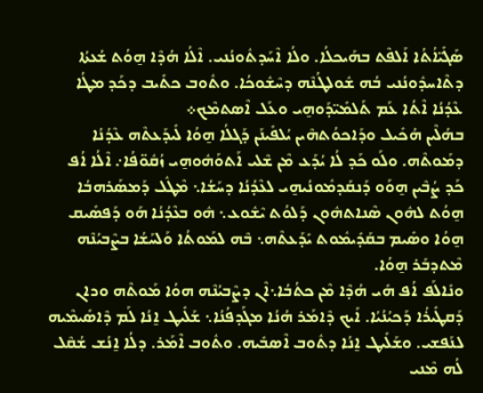ܣܰܓܺܝ̈ܐܳܬܳܐ ܐܰܠܦܶܬ ܒܗܰܝܟܠܳܐ. ܘܠܳܐ ܐܶܚܰܕܬܽܘܢܳܢܝ. ܐܶܠܳܐ ܗܳܕܶܐ ܗ̱ܘܳܬ ܫܳܥܬܳܐ ܕܬܶܐܚܕܽܘܢܳܢܝ ܒܳܗ ܫܽܘܠܛܳܢܶܗ ܕܚܶܫܽܘܟܳܐ. ܘܬܽܘܒ ܟܬܺܝܒ ܕܟܰܕ ܡܛܳܐ ܥܶܕܳܢܳܐ ܐܶܬܳܐ ܥܰܡ ܬܰܠܡܺܝ̈ܕܰܘܗ̱ܝ ܘܥܰܠ ܐܶܣܬܡܶܟ܀
ܒܗܳܠܶܝܢ ܗܳܟܺܝܠ ܘܕܰܐܟܘܳܬܗܶܝܢ ܝܳܠܦܺܝܢܰܢ ܕܰܓܠܳܐ ܗ̱ܘܳܐ ܠܺܝܕܰܥܬܶܗ ܥܶܕܳܢܳܐ ܕܡܰܘܬܶܗ. ܘܠܰܘ ܟܰܕ ܠܳܐ ܝܳܕܰܥ ܡܶܢ ܫܶܠܝ ܐܰܬܘܰܗܽܘܗ̱ܝ ܙܳܩܽܘ̈ܦܳܐ܇ ܐܶܠܳܐ ܐܳܦ ܟܰܕ ܨܳܒܶܝܢ ܗ̱ܘܰܘ ܕܰܢܩܰܕܡܽܘܢܳܝܗ̱ܝ ܠܥܶܕܳܢܳܐ ܕܚܰܫܳܐ܆ ܡܶܛܽܠ ܕܰܡܣܰܪܗܒܳܐ ܗ̱ܘܳܬ ܠܗܽܘܢ ܣܶܢܐܬܗܽܘܢ ܕܰܠܘܳܬ ܝܶܫܽܘܥ܆ ܗܽܘ ܒܥܶܕܳܢܳܐ ܗܰܘ ܕܰܦܣܺܝܩ ܗ̱ܘܳܐ ܘܣܺܝܡ ܒܩܰܕܺܝܡܽܘܬ ܝܺܕܰܥܬܶܗ܆ ܒܶܗ ܠܡܰܘܬܳܐ ܘܰܠܚܰܫܳܐ ܒܨܶܒܝܳܢܶܗ ܡܶܬܕܒܰܪ ܗ̱ܘܳܐ.
ܘܢܺܐܠܰܦ ܐܳܦ ܗܺܝ ܗܳܕܶܐ ܡܶܢ ܟܬܳܒܳܐ܆ܐܶܢ ܕܨܶܒܝܳܢܶܗ ܗܘܳܐ ܡܰܘܬܶܗ ܘܖܐܢ ܕܰܩܛܺܝܪܳܐ ܕܰܟܝܳܢܳܝܳܐ. ܐܰܝܟ ܕܶܐܡܰܪ ܗܳܢܳܐ ܡܓܰܕܦܳܢܳܐ܆ ܫܰܠܺܝܛ ܐ̱ܢܳܐ ܠܰܡ ܕܶܐܣܺܝܡܶܝܗ ܠܢܰܦܫܝ. ܘܫܰܠܺܝܛ ܐ̱ܢܳܐ ܕܬܽܘܒ ܐܶܣܒܺܝܗ. ܘܬܽܘܒ ܐܶܡܰܪ. ܕܠܳܐ ܐ̱ܢܳܫ ܫܳܩܶܠ ܠܳܗ ܡܶܢܝ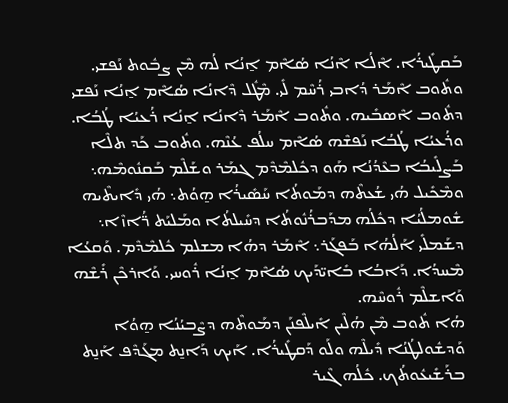ܒܰܩܛܺܝܪܳܐ. ܐܶܠܳܐ ܐܶܢܳܐ ܣܳܐܶܡ ܐ̱ܢܳܐ ܠܳܗ ܡܶܢ ܨܒܽܘܬ ܢܰܦܫܝ. ܘܬܽܘܒ ܐܶܡܰܪ ܕܳܐܒܝ ܪܳܚܶܡ ܠܺܝ. ܡܶܛܽܠ ܕܶܐܢܳܐ ܣܳܐܶܡ ܐ̱ܢܳܐ ܢܰܦܫܝ ܕܬܽܘܒ ܐܶܣܒܺܝܗ. ܘܬܽܘܒ ܐܶܡܰܪ ܕܶܐܢܳܐ ܐ̱ܢܳܐ ܪܳܥܝܳܐ ܛܳܒܳܐ. ܘܪܳܥܝܳܐ ܛܳܒܳܐ ܢܰܦܫܶܗ ܣܳܐܶܡ ܚܠܳܦ ܥܳܢܶܗ. ܘܬܽܘܒ ܟܰܕ ܬܠܶܐ ܒܰܨܠܺܝܒܳܐ ܒܥܶܕܳܢܳܐ ܗܰܘ ܕܟܽܠܡܶܕܶܡ ܓܡܰܪ ܘܫܰܠܶܡ ܒܰܩܢܽܘܡܶܗ܆ ܘܡܶܟܺܝܠ ܗܳܝ ܫܳܥܬܶܗ ܕܡܰܘܬܳܐ ܚܰܣܺܝܪܳܐ ܗ̱ܘܳܬ܆ ܗܳܝ ܕܺܐܝܬܶܝܗ ܫܽܘܡܠܳܝܳܐ ܕܟܽܠܳܗ ܡܕܰܒܪܳܢܽܘܬܳܐ ܕܚܺܝܠܬܳܐ ܘܡܰܠܝܰܬ ܪ̈ܳܐܙܶܐ܆ ܕܫܰܡܠܺܝ ܐܰܠܳܗܳܐ ܒܰܦܓܰܪ܆ ܐܶܡܰܪ ܕܗܳܐ ܡܫܠܡ ܟܽܠܡܶܕܶܡ. ܘܰܩܥܳܐ ܡܶܚܕܳܐ. ܕܰܐܒܳܐ ܒܺܐܝ̈ܕܰܝܟ ܣܳܐܶܡ ܐ̱ܢܳܐ ܪܽܘܚܝ. ܘܰܐܪܟܶܢ ܪܺܫܶܗ ܘܰܐܫܠܶܡ ܪܽܘܚܶܗ.
ܗܳܐ ܬܽܘܒ ܡܶܢ ܗܳܠܶܝܢ ܐܺܝܠܶܦܢܰܢ ܕܡܰܘܬܶܗ ܕܨܶܒܝܳܢܳܐ ܗ̱ܘܳܐ ܘܰܕܫܽܘܠܛܳܢܳܐ ܕܺܝܠܶܗ ܘܠܰܘ ܕܰܩܛܺܝܪܳܐ. ܐܰܝܟ ܕܰܐܢ̱ܬ ܡܓܰܕܶܦ ܐܰܢ̱ܬ ܒܪܰܫܺܝܥܽܘܬܳܟ. ܟܽܠܳܗ ܓܶܝܪ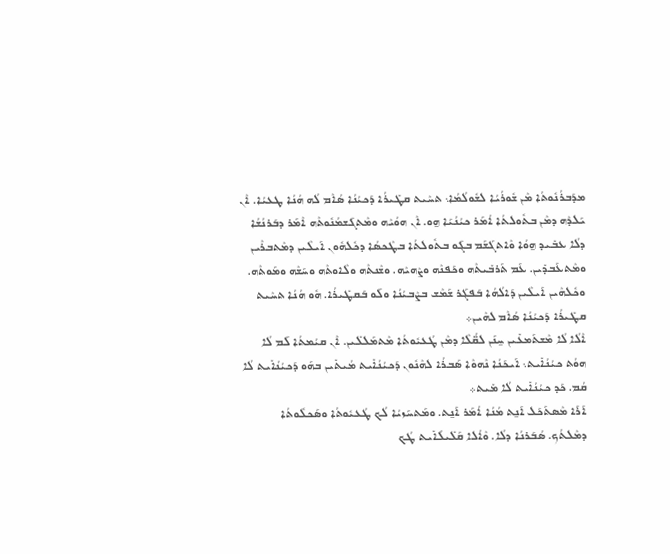ܡܕܰܒܪܳܢܽܘܬܳܐ ܡܶܢ ܫܽܘܪܳܝܳܐ ܠܫܽܘܠܳܡܳܐ܆ ܬܚܶܝܬ ܩܛܺܝܪܳܐ ܕܰܟܝܳܢܳܐ ܣܳܐܶܡ ܠܳܗ ܗܳܢܳܐ ܛܥܝܳܐ. ܐܶܢ ܝܰܠܕܶܗ ܕܡܶܢ ܒܬܽܘܠܬܳܐ ܐܳܡܰܪ ܟܝܳܢܳܝܰܐ ܗ̱ܘ. ܐܶܢ ܗܘܳܝܶܗ ܘܡܶܬܓܰܫܡܳܢܽܘܬܶܗ ܐܶܡܰܪ ܕܒܰܪܢܳܫܳܐ ܕܠܳܐ ܥܒܺܝܕ ܗ̱ܘܳܐ ܘܶܐܬܓܰܫܰܡ ܒܓܰܘ ܒܬܽܘܠܬܳܐ ܒܛܶܟܣܳܐ ܕܟܽܠܗܽܘܢ ܐܰܝܠܶܝܢ ܕܡܶܬܒܪܶܝܢ ܘܡܶܬܥܰܒܕܺܝܢ. ܥܰܡ ܬܰܪܒܺܝܬܶܗ ܘܟܰܦܢܶܗ ܘܨܶܗܝܶܗ. ܘܫܶܢܬܶܗ ܘܠܶܐܘܬܶܗ ܘܚܰܫܶܗ ܘܡܰܘܬܶܗ. ܘܟܽܠܗܶܝܢ ܐܰܝܠܶܝܢ ܕܰܐܠܳܗܳܐ ܒܰܦܓܰܪ ܫܰܡܶܫ ܒܨܶܒܝܳܢܳܐ ܘܠܰܘ ܒܰܩܛܺܝܪܳܐ. ܗܽܘ ܗܳܢܳܐ ܬܚܶܝܬ ܩܛܺܝܪܳܐ ܕܰܟܝܳܢܳܐ ܣܳܐܶܡ ܠܗܶܝܢ܀
ܐܶܠܳܐ ܠܳܐ ܡܶܫܬܰܡܥܺܝܢ ܚ̱ܢܰܢ ܠܩ̈ܳܠܶܐ ܕܡܶܢ ܛܳܥܝܽܘܬܳܐ ܡܶܬܡܰܠܠܺܝܢ. ܐܶܢ ܩܝܳܡܬܳܐ ܠܰܡ ܠܳܐ ܗܘܳܬ ܟܝܳܢܳܐܺܝܬ܆ ܐܰܝܟܰܢܳܐ ܢܶܗܘܶܐ ܣܰܒܪܳܐ ܠܗܶܢܽܘܢ ܕܰܟܝܳܢܳܐܺܝܬ ܡܳܝܬܺܝܢ ܒܗܰܘ ܕܰܟܝܳܢܳܐܺܝܬ ܠܳܐ ܩܳܡ. ܟܰܕ ܟܝܳܢܳܐܺܝܬ ܠܳܐ ܡܺܝܬ܀
ܐܰܪܰܐ ܡܶܣܬܰܟܰܠ ܐܰܢ̱ܬ ܡܳܢܳܐ ܐܳܡܰܪ ܐܰܢ̱ܬ. ܘܡܰܬܚܰܙܝܳܐ ܠܳܟ ܛܳܥܝܽܘܬܳܐ ܘܣܰܟܠܽܘܬܳܐ ܕܡܶܠܬܳܟ. ܣܳܒܰܪܢܳܐ ܕܠܳܐ. ܘܶܐܳܠܐ ܩܰܠܺܝܠܳܐܺܝܬ ܛܳܟ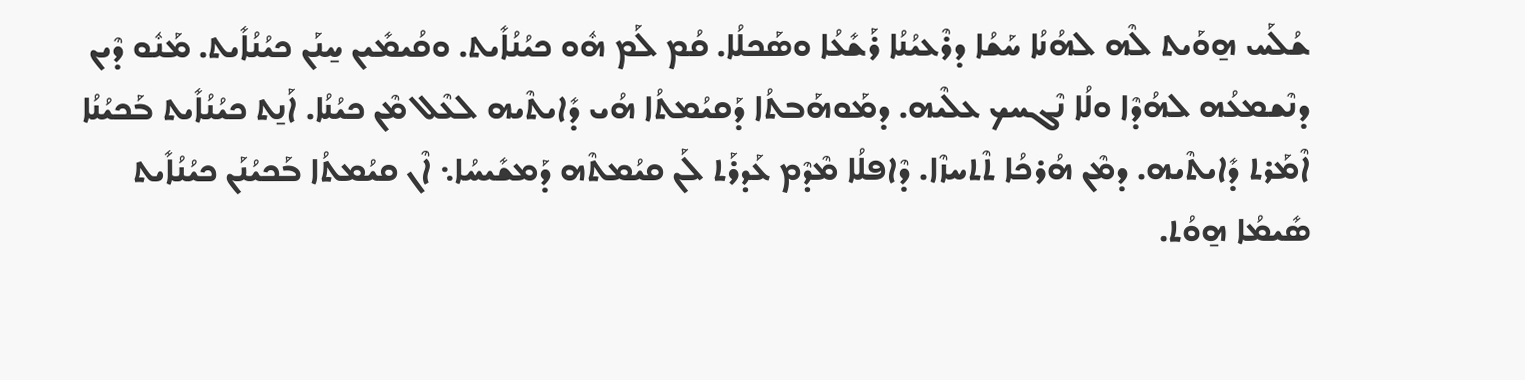ܫܳܠܰܚ ܗ̱ܘܰܝܬ ܠܶܗ ܠܗܳܢܳܐ ܚܰܫܳܐ ܕܪܶܥܝܳܢܳܐ ܪܰܫܺܥܳܐ ܘܣܰܟܠܳܐ. ܩܳܡ ܠܰܡ ܗܽܘ ܟܝܳܢܳܐܺܝܬ. ܘܩܳܝܡܺܝܢ ܚ̱ܢܰܢ ܟܝܳܢܳܐܺܝܬ. ܡܰܢܽܘ ܕܶܝܢ ܕܢܶܫܡܥܳܗ ܠܗܳܕܶܐ ܘܠܳܐ ܢܶܓܚܟ ܥܠܶܝܗ. ܕܡܰܘܗܰܒܬܳܐ ܕܰܩܝܳܡܬܳܐ ܗܳܝ ܕܺܐܝܬܶܝܗ ܠܥܶܠ ܡܶܢ ܟܝܳܢܳܐ. ܐܰܢ̱ܬ ܟܝܳܢܳܐܺܝܬ ܒܰܟܝܳܢܳܐ ܐܶܡܰܪܬ ܕܺܐܝܬܶܝܗ. ܕܡܶܢ ܗܳܪܟܳܐ ܬܶܬܚܙܶܐ. ܕܶܐܦܠܳܐ ܡܶܕܶܡ ܥܰܕܪܰܬ ܠܰܢ ܩܝܳܡܬܶܗ ܕܰܡܫܺܝܚܳܐ܆ ܐܶܢ ܩܝܳܡܬܳܐ ܒܰܟܝܳܢܰܢ ܟܝܳܢܳܐܺܝܬ ܣܺܝܡܳܐ ܗ̱ܘܳܬ.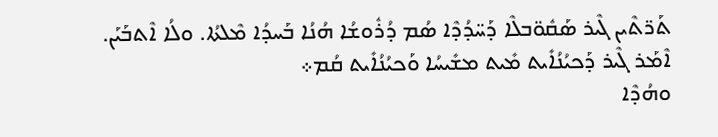ܬܰܪ̈ܬܶܝܢ ܓܶܝܪ ܣܰܩܽܘ̈ܒܠܶܐ ܕܰܚ̈ܕܳܕܶܐ ܣܳܡ ܕܳܪܽܘܫܳܐ ܗܳܢܳܐ ܒܰܚܕܳܐ ܡܶܠܬܳܐ. ܘܠܳܐ ܐܶܬܒܰܝܰܢ. ܐܶܡܰܪ ܓܶܝܪ ܕܰܟܝܳܢܳܐܺܝܬ ܡܺܝܬ ܡܫܺܝܚܳܐ ܘܰܟܝܳܢܳܐܺܝܬ ܩܳܡ܀
ܘܗܳܕܶܐ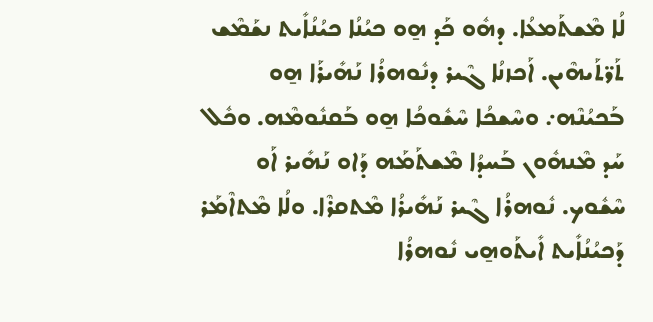ܠܳܐ ܡܶܫܬܰܡܥܳܐ. ܕܗܽܘ ܟܰܕ ܗ̱ܘ ܟܝܳܢܳܐ ܟܝܳܢܳܐܺܝܬ ܢܫܰܡܶܫ ܬܰܪ̈ܬܰܝܗܶܝܢ. ܐܰܟܙܢܳܐ ܓܶܝܪ ܕܢܽܘܗܪܳܐ ܢܰܗܺܝܪܰܐ ܗ̱ܘ ܒܰܟܝܳܢܶܗ܇ ܘܚܶܫܟܳܐ ܚܶܫܽܘܟܳܐ ܗ̱ܘ ܒܰܩܢܽܘܡܶܗ. ܘܟܽܠ ܚܰܕ ܡܶܢܗܽܘܢ ܒܰܚܕܳܐ ܡܶܫܬܰܡܰܗ ܕܰܐܘ ܢܰܗܺܝܪ ܐܰܘ ܚܶܫܽܘܟ. ܢܽܘܗܪܳܐ ܓܶܝܪ ܢܰܗܺܝܪܳܐ ܡܶܬܩܪܶܐ. ܘܠܳܐ ܡܶܬܐܶܡܰܪ ܕܰܟܝܳܢܳܐܺܝܬ ܐܺܝܬܰܘܗ̱ܝ ܢܽܘܗܪܳܐ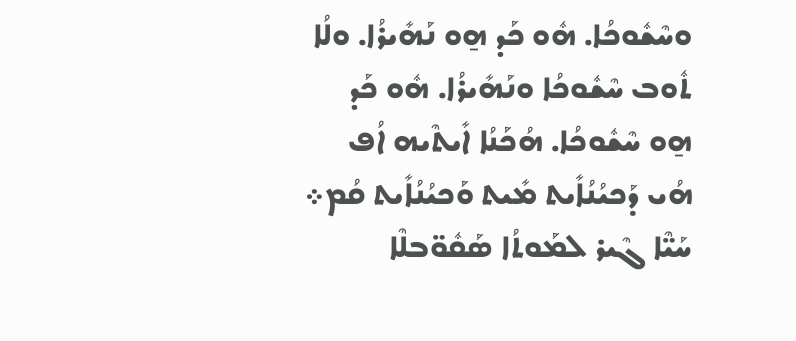ܘܚܶܫܽܘܟܳܐ. ܗܽܘ ܟܰܕ ܗ̱ܘ ܢܰܗܺܝܪܳܐ. ܘܠܳܐ ܬܽܘܒ ܚܶܫܽܘܟܳܐ ܘܢܰܗܺܝܪܳܐ. ܗܽܘ ܟܰܕ ܗ̱ܘ ܚܶܫܽܘܟܳܐ. ܗܳܟܰܢܳܐ ܐܺܝܬܶܝܗ ܐܳܦ ܗܳܝ ܕܰܟܝܳܢܳܐܺܝܬ ܡܺܝܬ ܘܰܟܝܳܢܳܐܺܝܬ ܩܳܡ܀
ܚܰܝ̈ܶܐ ܓܶܝܪ ܠܡܰܘܬܳܐ ܣܰܩܽܘ̈ܒܠܶܐ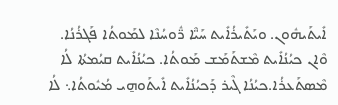ܐܺܝܬܰܝܗܽܘܢ. ܘܝܰܬܺܝܪܳܐܺܝܬ ܚܰܝ̈ܶܐ ܪ̈ܽܘܚܳܢܶܐ ܠܡܰܘܬܳܐ ܦܰܓܪܳܢܳܐ. ܘܶܐܢ ܟܝܳܢܳܐܺܝܬ ܡܶܫܬܰܡܰܫ ܡܰܘܬܳܐ. ܟܝܳܢܳܐܺܝܬ ܩܝܳܡܬܳܐ ܠܳܐ ܡܶܣܬܰܥܪܳܐ.ܟܝܳܢܳܐ ܓܶܝܪ ܕܰܟܝܳܢܳܐܺܝܬ ܐܺܝܬܰܘܗ̱ܝ ܡܳܝܽܘܬܳܐ܆ ܠܳܐ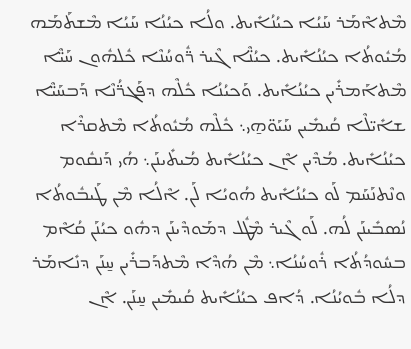ܡܶܬܐܶܡܰܪ ܚܰܝܳܐ ܟܝܳܢܳܐܺܝܬ. ܘܠܳܐ ܟܝܳܢܳܐ ܚܰܝܳܐ ܡܶܫܬܰܡܰܗ ܡܳܝܽܘܬܳܐ ܟܝܳܢܳܐܺܝܬ. ܟܝܳܢ̈ܶܐ ܓܶܝܪ ܪ̈ܽܘܚܳܢܶܐ ܟܽܠܗܽܘܢ ܚܰܝ̈ܶܐ ܡܶܬܐܰܡܪܺܝܢ ܟܝܳܢܳܐܺܝܬ. ܘܰܟܝܳܢܳܐ ܟܽܠܶܗ ܕܦܰܓܪ̈ܳܢܶܐ ܕܰܒܚܰܝ̈ܶܐ ܫܐܺܝ̈ܠܶܐ ܩܳܝܡܺܝܢ ܚܰܝܰܘ̈ܗ̱ܝ܆ ܟܽܠܶܗ ܡܳܝܽܘܬܳܐ ܡܶܬܩܪܶܐ ܟܝܳܢܳܐܺܝܬ. ܡܳܕܶܝܢ ܐܶܢ ܟܝܳܢܳܐܺܝܬ ܡܳܝܬܺܝܢܰܢ܆ ܗܳܝ ܕܰܢܩܽܘܡ ܘܢܶܬܢܰܚܰܡ ܠܰܘ ܟܝܳܢܳܐܺܝܬ ܗܳܘܝܳܐ ܠܰܢ. ܐܶܠܳܐ ܡܶܢ ܛܰܝܒܽܘܬܳܐ ܢܳܣܒܺܝܢܰܢ ܠܳܗ. ܠܰܘ ܓܶܝܪ ܡܶܛܽܠ ܕܡܰܘܕܶܝܢܰܢ ܕܗܽܘ ܟܝܳܢܰܢ ܩܳܐܶܡ ܒܚܽܘܕܳܬܳܐ ܪܽܘܚܳܢܳܐ܆ ܡܶܢ ܗܳܕܶܐ ܡܶܬܕܰܒܪܺܝܢ ܚ̱ܢܰܢ ܕܢܺܐܡܰܪ ܕܠܳܐ ܒܽܘܝܳܢܳܐ. ܕܳܐܦ ܟܝܳܢܳܐܺܝܬ ܩܳܝܡܺܝܢ ܚ̱ܢܰܢ. ܐܶܢ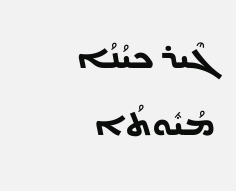ܓܶܝܪ ܟܝܳܢܳܐ ܡܳܝܽܘܬܳܐ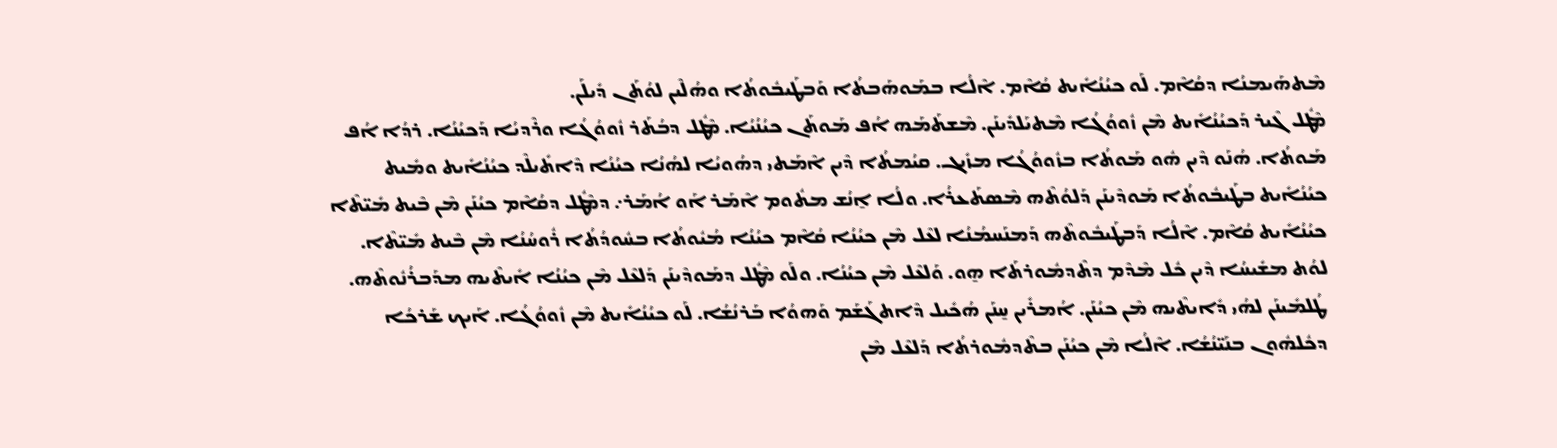ܡܶܬܗܰܝܡܢܳܐ ܕܩܳܐܶܡ. ܠܰܘ ܟܝܳܢܳܐܺܝܬ ܩܳܐܶܡ. ܐܶܠܳܐ ܒܡܰܘܗܰܒܬܳܐ ܘܰܒܛܰܝܒܽܘܬܳܐ ܘܗܳܠܶܝܢ ܠܘܳܬܰܢ ܕܺܝܠܰܢ.
ܡܶܛܽܠ ܓܶܝܪ ܕܰܟܝܳܢܳܐܺܝܬ ܡܶܢ ܙܽܘܘܳܓܳܐ ܡܶܬܝܰܠܕܺܝܢܰܢ. ܡܶܫܬܰܡܰܗ ܐܳܦ ܡܰܘܬܰܢ ܟܝܳܢܳܝܳܐ. ܡܶܛܽܠ ܕܒܳܬܰܪ ܙܽܘܘܳܓܳܐ ܘܪܶܕܝܳܐ ܕܰܟܝܳܢܳܐ. ܪܕܳܐ ܐܳܦ ܡܰܘܬܳܐ. ܗܳܢܰܘ ܕܶܝܢ ܗܽܘ ܡܰܘܬܳܐ ܒܙܽܘܘܳܓܳܐ ܡܙܺܝܓ. ܩܝܳܡܬܳܐ ܕܶܝܢ ܐܶܡܰܬܝ ܕܗܳܘܝܳܐ ܠܗܳܢܳܐ ܟܝܳܢܳܐ ܕܶܐܬܺܝܠܶܕ ܟܝܳܢܳܐܺܝܬ ܘܡܺܝܬ ܟܝܳܢܳܐܺܝܬ ܒܛܰܝܒܽܘܬܳܐ ܡܰܘܕܶܝܢܰܢ ܕܰܠܘܳܬܶܗ ܡܶܣܬܰܥܪܳܐ. ܘܠܳܐ ܐ̱ܢܳܫ ܡܬܽܘܡ ܐܶܡܰܪ ܐܰܘ ܐܳܡܰܪ܇ ܕܡܶܛܽܠ ܕܩܳܐܶܡ ܟܝܳܢܰܢ ܡܶܢ ܒܶܝܬ ܡܺܝ̈ܬܶܐ ܟܝܳܢܳܐܺܝܬ ܩܳܐܶܡ. ܐܶܠܳܐ ܕܰܒܛܰܝܒܽܘܬܶܗ ܕܰܡܢܰܚܡܳܢܳܐ ܠܥܶܠ ܡܶܢ ܟܝܳܢܳܐ ܩܳܐܶܡ ܟܝܳܢܳܐ ܡܳܝܽܘܬܳܐ ܒܚܽܘܕܳܬܳܐ ܪܽܘܚܳܢܳܐ ܡܶܢ ܒܶܝܬ ܡܺܝ̈ܬܶܐ.
ܠܘܳܬ ܡܫܺܝܚܳܐ ܕܶܝܢ ܟܽܠ ܡܶܕܶܡ ܕܬܶܕܡܽܘܪܬܰܐ ܗ̱ܘ. ܘܰܠܥܶܠ ܡܶܢ ܟܝܳܢܳܐ. ܘܠܰܘ ܡܶܛܽܠ ܕܡܰܘܕܶܝܢܰܢ ܕܰܠܥܶܠ ܡܶܢ ܟܝܳܢܳܐ ܐܺܝܬܶܝܗ ܡܕܰܒܪܳܢܽܘܬܶܗ. ܛܳܠܡܺܝܢܰܢ ܠܗܳܝ ܕܺܐܝܬܶܝܗ ܡܶܢ ܟܝܳܢܰܢ. ܐܳܡܪܺܝܢ ܚ̱ܢܰܢ ܗܳܟܺܝܠ ܕܶܐܬܓܰܫܰܡ ܘܰܗܘܳܐ ܒܰܪܢܳܫܳܐ. ܠܰܘ ܟܝܳܢܳܐܺܝܬ ܡܶܢ ܙܽܘܘܳܓܳܐ. ܐܰܝܟ ܫܰܪܟܳܐ ܕܟܽܠܗܽܘܢ ܒܢܰܝ̈ܢܳܫܳܐ. ܐܶܠܳܐ ܡܶܢ ܟܝܳܢܰܢ ܒܬܶܕܡܽܘܪܬܳܐ ܕܰܠܥܶܠ ܡܶܢ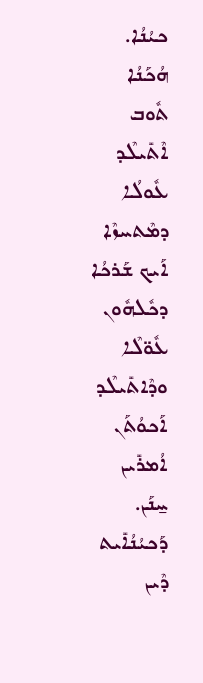ܟܝܳܢܳܐ. ܗܳܟܰܢܳܐ ܬܽܘܒ ܐܶܬܺܝܠܶܕ ܥܽܘܠܳܐ ܕܡܶܬܚܙܶܐ ܐܰܝܟ ܫܰܪܟܳܐ ܕܟܽܠܗܽܘܢ ܥܽܘ̈ܠܶܐ ܘܕܶܐܬܺܝܠܶܕ ܐܰܟܘܳܬܰܢ ܐܳܡܪܺܝܢ ܚ̱ܢܰܢ. ܕܰܟܝܳܢܳܐܺܝܬ ܕܶܝܢ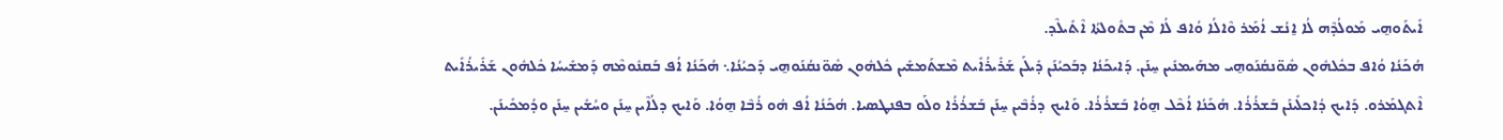ܐܺܝܬܰܘܗ̱ܝ ܡܰܘܠܳܕܶܗ ܠܳܐ ܐ̱ܢܳܫ ܐܳܡܰܪ ܘܶܐܠܳܐ ܘܳܐܦ ܠܳܐ ܡܶܢ ܒܬܽܘܠܬܳܐ ܐܶܬܺܝܠܶܕ.
ܗܳܟܰܢܳܐ ܘܳܐܦ ܒܟܽܠܗܽܘܢ ܣܽܘ̈ܢܩܳܢܰܘܗ̱ܝ ܡܗܰܝܡܢܺܝܢ ܚ̱ܢܰܢ. ܕܰܐܝܟܰܢܳܐ ܕܒܰܟܝܳܢܰܢ ܕܺܝܠܰܢ ܫܰܪܺܝܪܳܐܺܝܬ ܡܶܫܬܰܡܫܺܝܢ ܟܽܠܗܽܘܢ ܣܽܘ̈ܢܩܳܢܰܘܗ̱ܝ ܕܰܟܝܳܢܳܐ܆ ܗܳܟܰܢܳܐ ܐܳܦ ܒܰܩܢܽܘܡܶܗ ܕܰܡܫܺܝܚܳܐ ܟܽܠܗܽܘܢ ܫܰܪܺܝܪܳܐܺܝܬ ܐܶܬܓܡܰܪܘ. ܕܰܐܝܟ ܕܳܐܟܠܺܝܢܰܢ ܒܰܫܪܳܪܳܐ. ܗܳܟܰܢܳܐ ܐܳܟܶܠ ܗ̱ܘܳܐ ܒܰܫܪܳܪܳܐ. ܘܰܐܝܟ ܕܪܳܒܶܝܢ ܚ̱ܢܰܢ ܒܰܫܪܳܪܳܐ ܘܠܰܘ ܒܦܢܛܣܝܐ. ܗܳܟܰܢܳܐ ܐܳܦ ܗܽܘ ܪܳܒܶܐ ܗ̱ܘܳܐ. ܘܰܐܝܟ ܕܠܳܐܶܝܢ ܚ̱ܢܰܢ ܘܚܳܫܺܝܢ ܚ̱ܢܰܢ ܘܕܳܡܟܺܝܢܰܢ.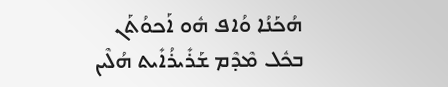ܗܳܟܰܢܳܐ ܘܳܐܦ ܗܽܘ ܐܰܟܘܳܬܰܢ ܒܟܽܠ ܡܶܕܶܡ ܫܰܪܺܝܪܳܐܺܝܬ ܗܳܠܶܝܢ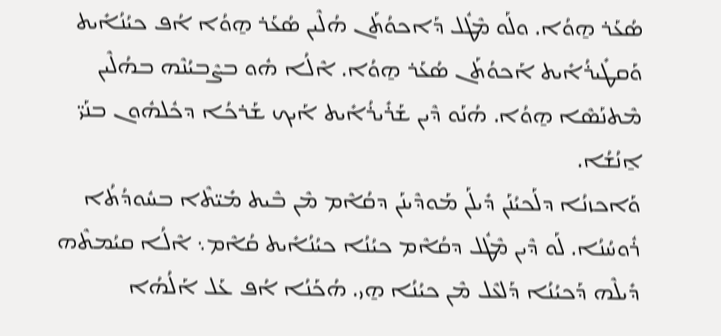ܣܳܥܰܪ ܗ̱ܘܳܐ. ܘܠܰܘ ܡܶܛܽܠ ܕܰܐܟܘܳܬܰܢ ܗܳܠܶܝܢ ܣܳܥܰܪ ܗ̱ܘܳܐ ܐܳܦ ܟܝܳܢܳܐܺܝܬ ܘܰܩܛܺܝܪܳܐܺܝܬ ܐܰܟܘܳܬܰܢ ܣܳܥܰܪ ܗ̱ܘܳܐ. ܐܶܠܳܐ ܗܽܘ ܒܨܶܒܝܳܢܶܗ ܒܗܳܠܶܝܢ ܡܶܬܢܰܣܶܐ ܗ̱ܘܳܐ. ܗܳܢܰܘ ܕܶܝܢ ܫܰܪܺܝܪܳܐܺܝܬ ܐܰܝܟ ܫܰܪܟܳܐ ܕܟܽܠܗܽܘܢ ܒܢܰܝ̈ ܐ̱ܢܳܫܳܐ.
ܘܰܐܟܙܢܳܐ ܕܠܰܟܝܳܢܰܢ ܕܺܝܠܰܢ ܡܰܘܕܶܝܢܰܢ ܕܩܳܐܶܡ ܡܶܢ ܒܶܝܬ ܡܺܝ̈ܬܶܐ ܒܚܽܘܕܳܬܳܐ ܪܽܘܚܳܢܳܐ. ܠܰܘ ܕܶܝܢ ܡܶܛܽܠ ܕܩܳܐܶܡ ܟܝܳܢܳܐ ܟܝܳܢܳܐܺܝܬ ܩܳܐܶܡ܆ ܐܶܠܳܐ ܩܝܳܡܬܶܗ ܕܺܝܠܶܗ ܕܰܟܝܳܢܳܐ ܕܰܠܥܶܠ ܡܶܢ ܟܝܳܢܳܐ ܗ̱ܝ. ܗܳܟܰܢܳܐ ܐܳܦ ܥܰܠ ܐܰܠܳܗܳܐ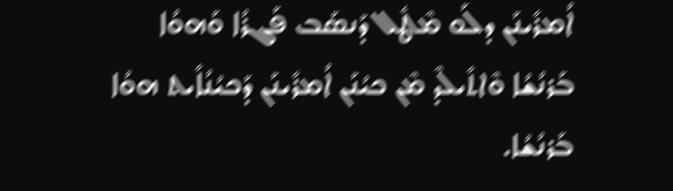ܐܳܡܪܺܝܢܰܢ ܕܠܰܘ ܡܶܛܽܠ ܕܰܢܣܰܒ ܦܰܓܪܳܐ ܘܰܗܘܳܐ ܒܰܪܢܳܫܳܐ ܘܶܐܬܺܝܠܶܕ ܡܶܢ ܟܝܳܢܰܢ ܐܳܡܪܺܝܢܰܢ ܕܰܟܝܳܢܳܐܺܝܬ ܗܘܳܐ ܒܰܪܢܳܫܳܐ.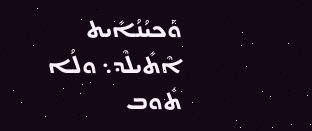ܘܰܟܝܳܢܳܐܺܝܬ ܐܶܬܺܝܠܶܕ܆ ܘܠܳܐ ܬܽܘܒ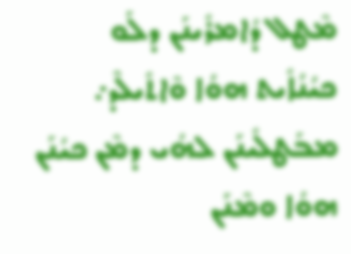ܡܶܛܠ ܕܳܐܡܪܺܝܢܰܢ ܕܠܰܘ ܟܝܳܢܳܐܺܝܬ ܗܘܳܐ ܘܶܐܬܺܝܠܶܕ܇ ܡܒܰܛܠܺܝܢܰܢ ܠܗܳܝ ܕܡܶܢ ܟܝܳܢܰܢ ܗܘܳܐ ܘܡܶܢܰܢ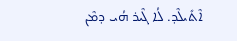ܐܶܬܺܝܠܶܕ. ܠܳܐ ܓܶܝܪ ܗܳܝ ܕܡܶܢ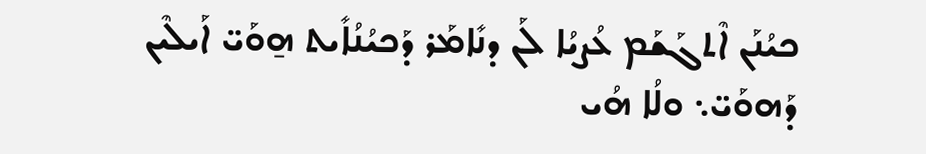ܟܝܳܢܰܢ ܐܶܬܓܰܫܰܡ ܥܳܨܝܳܐ ܠܰܢ ܕܢܺܐܡܰܪ ܕܰܟܝܳܢܳܐܺܝܬ ܗ̱ܘܰܝ̈ ܐܰܝܠܶܝܢ ܕܰܗܘܰܝ̈܆ ܘܠܳܐ ܗܳܝ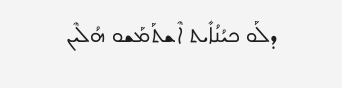ܕܠܰܘ ܟܝܳܢܳܐܺܝܬ ܐܶܫܬܰܡܰܫܘ ܗܳܠܶܝܢ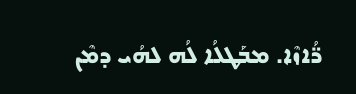ܪ̈ܳܐܙܶܐ. ܡܒܰܛܠܳܐ ܠܳܗ ܠܗܳܝ ܕܡܶܢ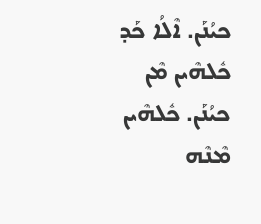ܟܝܳܢܰܢ. ܐܶܠܳܐ ܟܰܕ ܟܽܠܗܶܝܢ ܡܶܢ ܟܝܳܢܰܢ. ܟܽܠܗܶܝܢ ܡܶܢܶܗ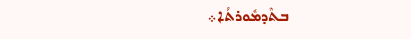ܒܬܶܕܡܽܘܪܬܳܐ܀